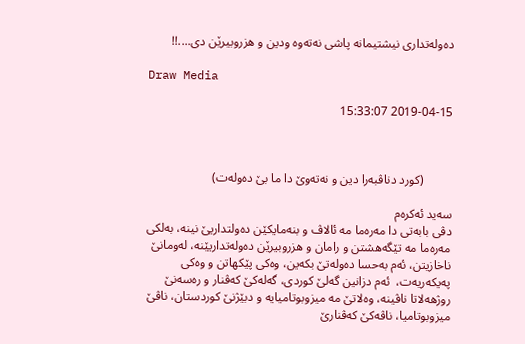ده‌وله‌تداری نیشتیمانه‌ پاشی نه‌ته‌وه‌ ودین و هزروبیرێن دی....!!

Draw Media

2019-04-15 15:33:07



         (كورد دناڤبه‌را دین و نه‌ته‌وێ دا ما بێ ده‌وله‌ت)

سەید ئەكرەم
دڤی بابه‌تی دا مه‌ره‌ما مه‌ ئالاڤ و بنه‌مایكێن ده‌ولتداریێ نینه‌، به‌لكی مه‌ره‌ما مه‌ تێگه‌هشتن و رامان و هزروبیرێن ده‌وله‌تداریێنه‌، له‌ومانێ ناخازیتن، ئه‌م به‌حسا ده‌وله‌تێ بكه‌ین، وه‌كی پێكهاتن و وه‌كی په‌یكه‌ریه‌ت،  ئه‌م دزانین گه‌لێ كوردی، گه‌له‌كێ كه‌ڤنار و ره‌سه‌نێ روژهه‌لاتا ناڤینه‌، وه‌لاتێ مه‌ میزوبوتامیایه‌ و دبێژنێ كوردستان، ناڤێ میزوبوتامیا، ناڤه‌كێ كه‌ڤنارێ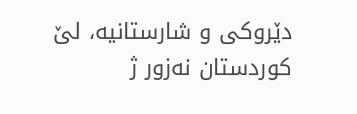دێروكی و شارستانیه‌، لێ كوردستان نه‌زور ژ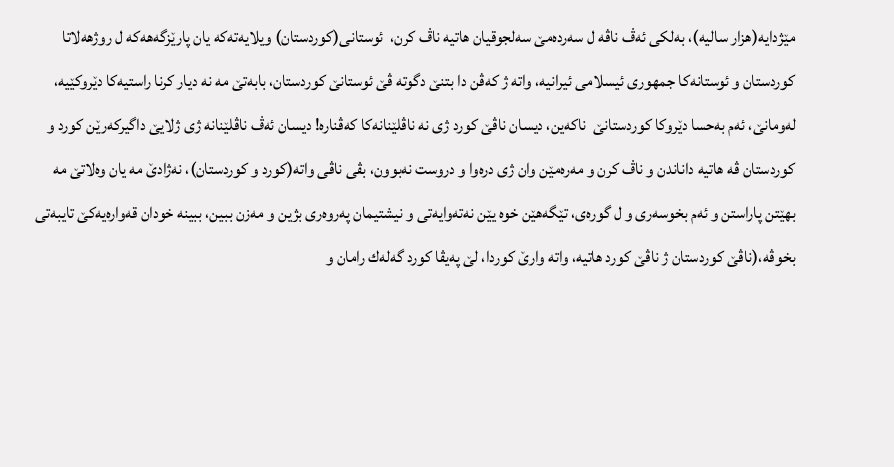مێژدایه‌(هزار سالیه‌)، به‌لكی ئه‌ڤ ناڤه‌ ل سه‌رده‌مێ سه‌لجوقیان هاتیه‌ ناڤ كرن،  ئوستانی(كوردستان) ویلایه‌ته‌كه‌ یان پارێزگه‌هه‌كه‌ ل روژهه‌لاتا كوردستان و ئوستانه‌كا جمهوری ئیسلامی ئیرانیه‌، واته‌ ژ كه‌ڤن دا بتنێ دگوته‌ ڤێ ئوستانێ كوردستان، بابه‌تێ مه‌ نه‌ دیار كرنا راستیه‌كا دێروكێیه‌، له‌ومانێ، ئه‌م به‌حسا دێروكا كوردستانێ  ناكه‌ین، دیسان ناڤێ كورد ژی نه‌ ناڤلێنانه‌كا كه‌ڤناره‌! دیسان ئه‌ڤ ناڤلێنانه‌ ژی ژلایێ داگیركه‌رێن كورد و كوردستان ڤه‌ هاتیه‌ داناندن و ناڤ كرن و مه‌ره‌مێن وان ژی دره‌وا و دروست نه‌بوون، بڤی ناڤی واته‌(كورد و كوردستان)، نه‌ژادێ مه‌ یان وه‌لاتێ مه‌ بهێتن پاراستن و ئه‌م بخوسه‌ری و ل گوره‌ی، تێگه‌هێن خوه‌ یێن نه‌ته‌وایه‌تی و نیشتیمان په‌روه‌ری بژین و مه‌زن ببین، ببینه‌ خودان قه‌واره‌یه‌كێ تایبه‌تی بخوڤه‌،(ناڤێ كوردستان ژ ناڤێ كورد هاتیه‌، واته‌ وارێ كوردا، لێ په‌یڤا كورد گه‌له‌ك رامان و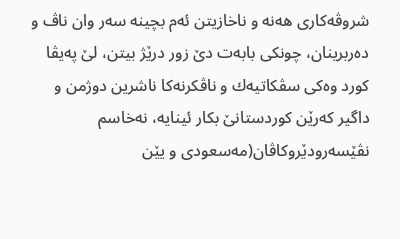شروڤه‌كاری هه‌نه‌ و ناخازیتن ئه‌م بچینه‌ سه‌ر وان ناڤ و ده‌ربرینان، چونكی بابه‌ت دێ زور درێژ بیتن، لێ په‌یڤا كورد وه‌كی سڤكاتیه‌ك و ناڤكرنه‌كا ناشرین دوژمن و داگیر كه‌رێن كوردستانێ بكار ئینایه‌، نه‌خاسم نڤێسه‌رودێروكاڤان(مه‌سعودی و یێن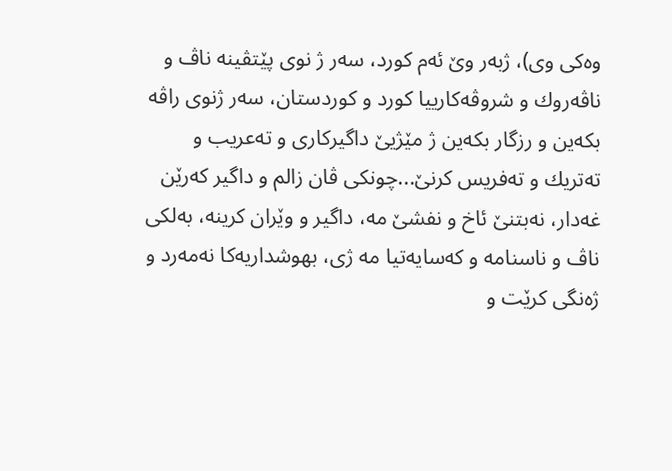وه‌كی وی)، ژبه‌ر وێ ئه‌م كورد، سه‌ر ژ نوی پێتڤینه‌ ناڤ و ناڤه‌روك و شروڤه‌كارییا كورد و كوردستان، سه‌ر ژنوی راڤه‌ بكه‌ین و رزگار بكه‌ین ژ مێژیێ داگیركاری و ته‌عریب و ته‌تریك و ته‌فریس كرنێ...چونكی ڤان زالم و داگیر كه‌رێن غه‌دار، نه‌بتنێ ئاخ و نفشێ مه‌، داگیر و وێران كرینه‌، به‌لكی ناڤ و ناسنامه‌ و كه‌سایه‌تیا مه‌ ژی، بهوشداریه‌كا نه‌مه‌رد و ژه‌نگی كرێت و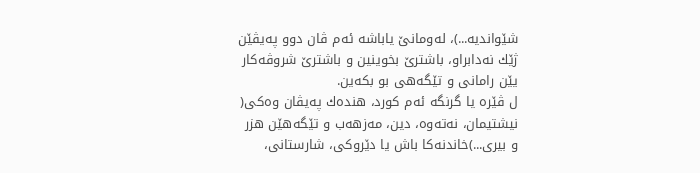شێواندیه‌...)، له‌ومانێ یاباشه‌ ئه‌م ڤان دوو په‌یڤێن ژێك نه‌دابراو، باشترێ بخوینین و باشترێ شروڤه‌كار یێن رامانی و تێگه‌هی بو بكه‌ین.
ل ڤێره‌ یا گرنگه‌ ئه‌م كورد، هنده‌ك په‌یڤان وه‌كی( نیشتیمان، نه‌ته‌وه‌، دین، مه‌زهه‌ب و تێگه‌هێن هزر و بیری...)خاندنه‌كا باش یا دێروكی، شارستانی،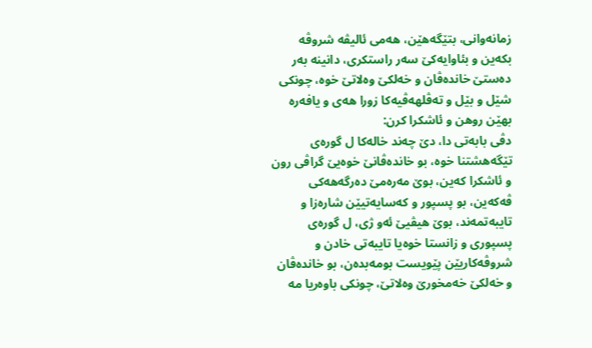زمانه‌وانی، بتێگه‌هێن، هه‌می ئالیڤه‌ شروڤه‌ بكه‌ین و بئاوایه‌كێ سه‌ر راستكری، دانینه‌ به‌ر ده‌ستێ خانده‌ڤان و خه‌لكێ وه‌لاتێ خوه‌، چونكی شێل و بێل و ته‌ڤلهه‌ڤیه‌كا زورا هه‌ی و یافه‌ره‌ بهێن روهن و ئاشكرا كرن:
دڤی بابه‌تی دا، دێ چه‌ند خاله‌كا ل گوره‌ی تێگه‌هشتنا خوه‌، بو خانده‌ڤانێ خوه‌یێ گراڤی رون و ئاشكرا كه‌ین، بوێ مه‌ره‌مێ ده‌رگه‌هه‌كی ڤه‌كه‌ین، بو پسپور و كه‌سایه‌تیێن شاره‌زا و تایبه‌تمه‌ند، بوێ هیڤیێ ئه‌و ژی، ل گوره‌ی پسپوری و زانستا خوه‌یا تایبه‌تی خادن و شروڤه‌كاریێن پێویست بومه‌بده‌ن، بو خانده‌ڤان و خه‌لكێ خه‌مخورێ وه‌لاتێ، چونكی باوه‌ریا مه‌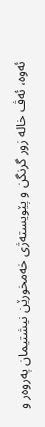ئه‌وه‌، ئه‌ڤ خاله‌ زور گرنگن و پێویسته‌ژی خه‌مخورێن نیشتیمان په‌روه‌ر و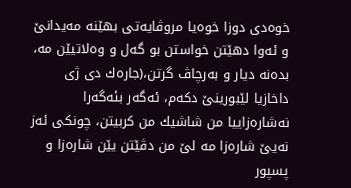خوه‌دی دوزا خوه‌یا مروڤایه‌تی بهێنه‌ مه‌یدانێ و ئه‌وا دهێتن خواستن بو گه‌ل و وه‌لاتیێن مه‌، بده‌نه‌ دیار و به‌رچاڤ گرتن،(جاره‌ك دی ژی داخازیا لێبورینێ دكه‌م، ئه‌گه‌ر بئه‌گه‌را نه‌شاره‌زاییا من شاشیك من كربیتن، چونكی ئه‌ز نه‌یێ شاره‌زا مه‌ لێ من دڤێتن یێن شاره‌زا و پسپور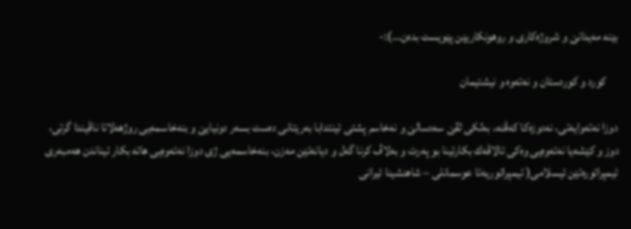بێنه‌ مه‌یدانێ و شروژه‌كاری و روهونكاریێن پێویست بده‌ن...):-

     كورد و كوردستان و نه‌ته‌وه‌ و نیشتیمان

دوزا نه‌ته‌وایه‌تی، نه‌دوزه‌كا كه‌ڤنه‌، به‌لكی لڤێ سه‌دسالێ و نه‌خاسم پشتی ئینتدابا به‌ریتانی ده‌ست بسه‌ر دونیایێ و بنه‌خاسمه‌یی روژهه‌لاتا ناڤیندا گرتی، دوز و كێشه‌یا نه‌ته‌وه‌یی وه‌كی ئالاڤه‌ك بكارئینا بو په‌رت و به‌لاڤ كرنا گه‌ل و دیانه‌تێن مه‌زن، بنه‌خاسمه‌یی ژی دوزا نه‌ته‌وه‌یی هاته‌ بكار ئیناندن هه‌مبه‌ری ئیمپراتوره‌تێن ئیسلامی( ئیمپراتوریه‌تا عوسمانلی – شاهنشینا ئیرانی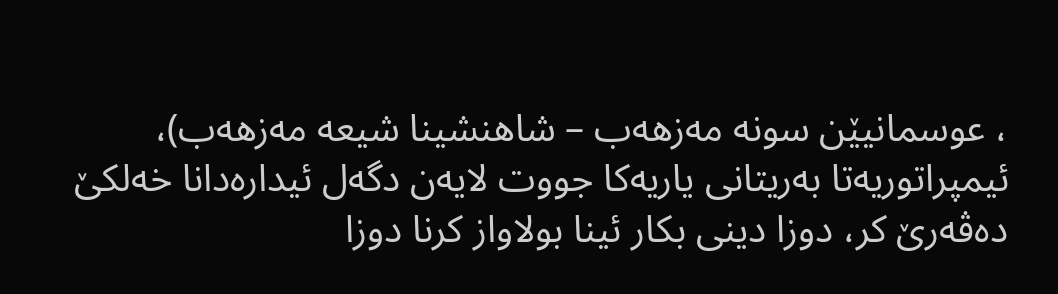، عوسمانیێن سونه‌ مه‌زهه‌ب – شاهنشینا شیعه‌ مه‌زهه‌ب)، ئیمپراتوریه‌تا به‌ریتانی یاریه‌كا جووت لایه‌ن دگه‌ل ئیداره‌دانا خه‌لكێ ده‌ڤه‌رێ كر، دوزا دینی بكار ئینا بولاواز كرنا دوزا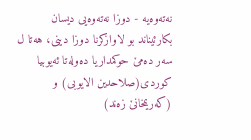نه‌ته‌وه‌یه‌ - دوزا نه‌ته‌وه‌یی دیسان بكارئیناند بو لاوازكرنا دوزا دینی، هه‌تا ل سه‌ر ده‌مێ حوكمداریا ده‌وله‌تا ئه‌یوبیا كوردی(صلاحدین الایوبی) و (كه‌ریمخانێ زه‌ند)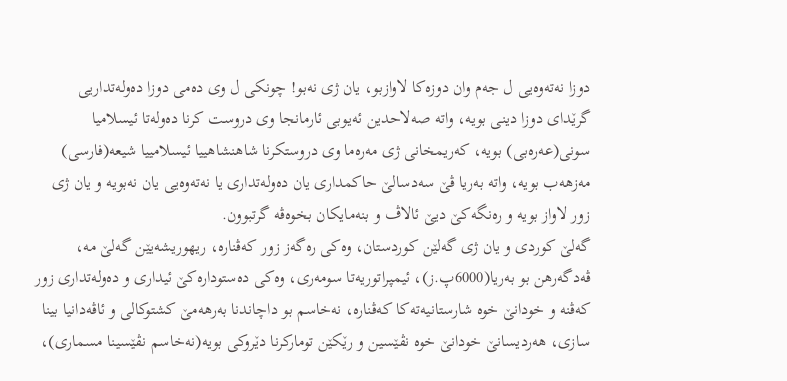دوزا نه‌ته‌وه‌یی ل جه‌م وان دوزه‌كا لاوازبو، یان ژی نه‌بو! چونكی ل وی ده‌می دوزا ده‌وله‌تداریی گرێدای دوزا دینی بویه‌، واته‌ صه‌لاحدین ئه‌یوبی ئارمانجا وی دروست كرنا ده‌وله‌تا ئیسلامیا سونی(عه‌ره‌بی) بویه‌، كه‌ریمخانی ژی مه‌ره‌ما وی دروستكرنا شاهنشاهییا ئیسلامییا شیعه‌(فارسی) مه‌زهه‌ب بویه‌، واته‌ به‌ریا ڤێ سه‌دسالێ حاكمداری یان ده‌وله‌تداری یا نه‌ته‌وه‌یی یان نه‌بویه‌ و یان ژی زور لاواز بویه‌ و ره‌نگه‌كێ دیێ ئالاڤ و بنه‌مایكان بخوه‌ڤه‌ گرتبوون.
گه‌لێ كوردی و یان ژی گه‌لێن كوردستان، وه‌كی ره‌گه‌ز زور كه‌ڤناره‌، ریهوریشه‌یێن گه‌لێ مه‌، ڤه‌دگه‌رهن بو به‌ریا(6000پ.ز)، ئیمپراتوریه‌تا سومه‌ری، وه‌كی ده‌ستوداره‌كێ ئیداری و ده‌وله‌تداری زور كه‌ڤنه‌ و خودانێ خوه‌ شارستانیه‌ته‌كا كه‌ڤناره‌، نه‌خاسم بو داچاندنا به‌رهه‌مێ كشتوكالی و ئاڤه‌دانیا بینا سازی، هه‌ردیسانێ خودانێ خوه‌ نڤێسین و رێكێن توماركرنا دێروكی بویه‌(نه‌خاسم نڤێسینا مسماری)،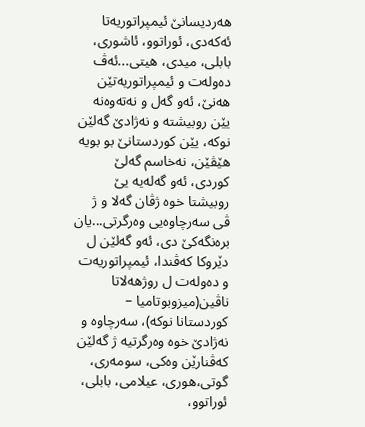هه‌ردیسانێ ئیمپراتوریه‌تا ئه‌كه‌دی، ئوراتوو، ئاشوری، بابلی، میدی، هیتی...ئه‌ڤ ده‌وله‌ت و ئیمپراتوریه‌تێن هه‌نێ، ئه‌و گه‌ل و نه‌ته‌وه‌نه‌ یێن روبیشته‌ و نه‌ژادێ گه‌لێن نوكه‌، یێن كوردستانێ بو بویه‌ هێڤێن، نه‌خاسم گه‌لێ كوردی، ئه‌و گه‌له‌یه‌ یێ روبیشتا خوه‌ ژڤان گه‌لا و ژ ڤی سه‌رچاوه‌یی وه‌رگرتی...یان بره‌نگه‌كێ دی، ئه‌و گه‌لێن ل دێروكا كه‌ڤندا، ئیمپراتوریه‌ت و ده‌وله‌ت ل روژهه‌لاتا ناڤین(میزوبوتامیا – كوردستانا نوكه‌)، سه‌رچاوه‌ و نه‌ژادێ خوه‌ وه‌رگرتیه‌ ژ گه‌لێن كه‌ڤنارێن وه‌كی، سومه‌ری، گوتی،هوری، عیلامی، بابلی، ئوراتوو،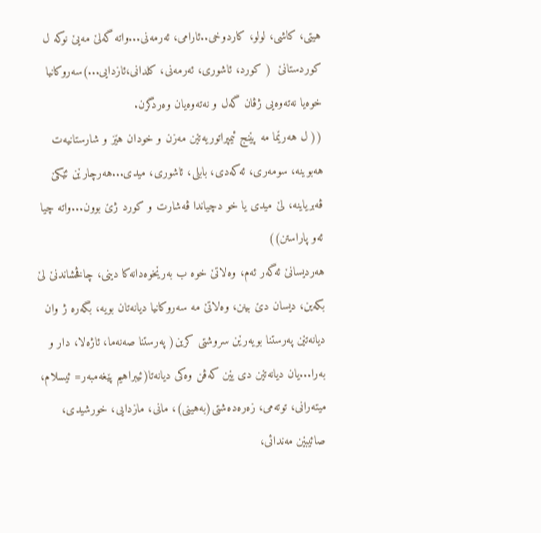هیتی، كاشی، لولو، كاردوخی..ئارامی، ئه‌رمه‌نی...واته‌ گه‌لێ مه‌یێ نوكه‌ ل كوردستانێ  ( كورد، ئاشوری، ئه‌رمه‌نی، كلدانی،ئازدایی...)سه‌روكانیا خوه‌یا نه‌ته‌وه‌یی ژڤان گه‌ل و نه‌ته‌وه‌یان وه‌ردگرن.
(( ل هه‌رێما مه‌ پێنج ئیمپراتوریه‌تێن مه‌زن و خودان هێز و شارستانیه‌ت هه‌بوینه‌، سومه‌ری، ئه‌كه‌دی، بابلی، ئاشوری، میدی...هه‌رچارێن ئێكێ ڤه‌بریاینه‌، لێ میدی یا خو دچیاندا ڤه‌شارت و كورد ژێ بوون...واته‌ چیا ئه‌و پاراستن))
هه‌ردیسانێ ئه‌گه‌ر ئه‌م، وه‌لاتێ خوه‌ ب به‌رێخوه‌دانه‌كا دینی، چاڤخشاندنێ لێ بكه‌ین، دیسان دێ بینن، وه‌لاتێ مه‌ سه‌روكانیا دیانه‌تان بویه‌، بگه‌ره‌ ژ وان دیانه‌تێن په‌رستنا بویه‌رێن سروشتی كرین( په‌رستنا صه‌نه‌ما، ئاژه‌لا، دار و به‌را...یان دیانه‌تێن دی یێن كه‌ڤن وه‌كی دیانه‌تا(ئیبراهیم پێغه‌مبه‌ر= ئیسلام، میته‌رانی، توته‌می، زه‌ره‌ده‌شتی(به‌هینی)، مانی، مازدایی، خورشیدی، صائیبێن مه‌ندائی،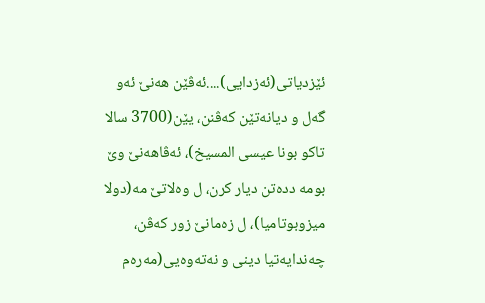ئێزدیاتی(ئه‌زدایی)....ئه‌ڤێن هه‌نێ ئه‌و گه‌ل و دیانه‌تێن كه‌ڤنن، یێن(3700 سالا تاكو بونا عیسی المسیخ)، ئه‌ڤاهه‌نێ وێ بومه‌ دده‌تن دیار كرن، ل وه‌لاتێ مه‌(دولا میزوبوتامیا)، ل زه‌مانێ زور كه‌ڤن، چه‌ندایه‌تیا دینی و نه‌ته‌وه‌یی(مه‌ره‌م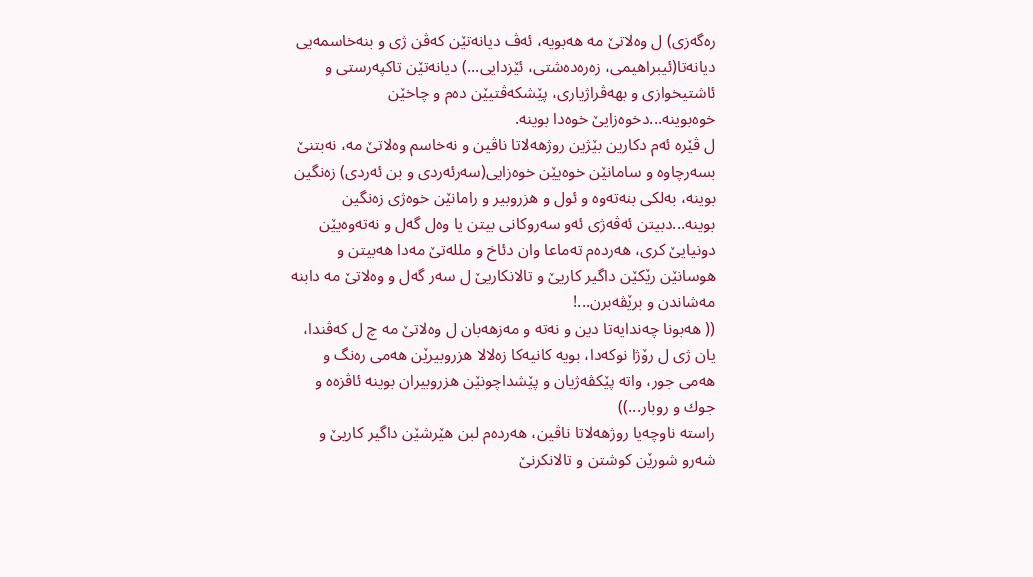ره‌گه‌زی) ل وه‌لاتێ مه‌ هه‌بویه‌، ئه‌ڤ دیانه‌تێن كه‌ڤن ژی و بنه‌خاسمه‌یی دیانه‌تا(ئیبراهیمی، زه‌ره‌ده‌شتی، ئێزدایی...) دیانه‌تێن تاكپه‌رستی و ئاشتیخوازی و بهه‌ڤراژیاری، پێشكه‌ڤتیێن ده‌م و چاخێن خوه‌بوینه‌...دخوه‌زایێ خوه‌دا بوینه‌.
ل ڤێره‌ ئه‌م دكارین بێژین روژهه‌لاتا ناڤین و نه‌خاسم وه‌لاتێ مه‌، نه‌بتنێ بسه‌رچاوه‌ و سامانێن خوه‌یێن خوه‌زایی(سه‌رئه‌ردی و بن ئه‌ردی) زه‌نگین بوینه‌، به‌لكی بنه‌ته‌وه‌ و ئول و هزروبیر و رامانێن خوه‌ژی زه‌نگین بوینه‌...دبیتن ئه‌ڤه‌ژی ئه‌و سه‌روكانی بیتن یا وه‌ل گه‌ل و نه‌ته‌وه‌یێن دونیایێ كری، هه‌رده‌م ته‌ماعا وان دئاخ و ملله‌تێ مه‌دا هه‌بیتن و هوسانێن رێكێن داگیر كاریێ و تالانكاریێ ل سه‌ر گه‌ل و وه‌لاتێ مه‌ دابنه‌ مه‌شاندن و برێڤه‌برن...!
(( هه‌بونا چه‌ندایه‌تا دین و نه‌ته‌ و مه‌زهه‌بان ل وه‌لاتێ مه‌ چ ل كه‌ڤندا، یان ژی ل رۆژا نوكه‌دا، بویه‌ كانیه‌كا زه‌لالا هزروبیرێن هه‌می ره‌نگ و هه‌می جور، واته‌ پێكڤه‌ژیان و پێشداچونێن هزروبیران بوینه‌ ئاڤزه‌ه و جوك و روبار...))
راسته‌ ناوچه‌یا روژهه‌لاتا ناڤین، هه‌رده‌م لبن هێرشێن داگیر كاریێ و شه‌رو شورێن كوشتن و تالانكرنێ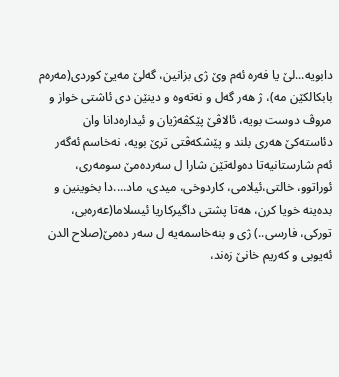دابویه‌...لێ یا فه‌ره‌ ئه‌م وێ ژی بزانین، گه‌لێ مه‌یێ كوردی(مه‌ره‌م بابكالكێن مه‌)، ژ هه‌ر گه‌ل و نه‌ته‌وه‌ و دینێن دی ئاشتی خواز و مروڤ دوست بویه‌، ئالاڤێ پێكڤه‌ژیان و ئیداره‌دانا وان دئاسته‌كێ هه‌ری بلند و پێشكه‌ڤتی ترێ بویه‌، نه‌خاسم ئه‌گه‌ر ئه‌م شارستانیه‌تا ده‌وله‌تێن شارا ل سه‌رده‌مێ سومه‌ری، ئوراتوو، خالتی،ئیلامی، كاردوخی، میدی، ماد....دا بخوینین و بده‌ینه‌ خویا كرن، هه‌تا پشتی داگیركاریا ئیسلاما(عه‌ره‌بی، توركی، فارسی..) ژی و بنه‌خاسمه‌یه‌ ل سه‌ر ده‌مێ(صلاح الدن ئه‌یوبی و كه‌ریم خانێ زه‌ند،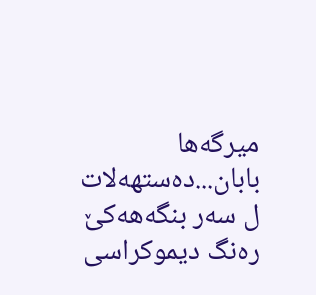میرگه‌ها بابان...ده‌ستهه‌لات ل سه‌ر بنگه‌هه‌كێ ره‌نگ دیموكراسی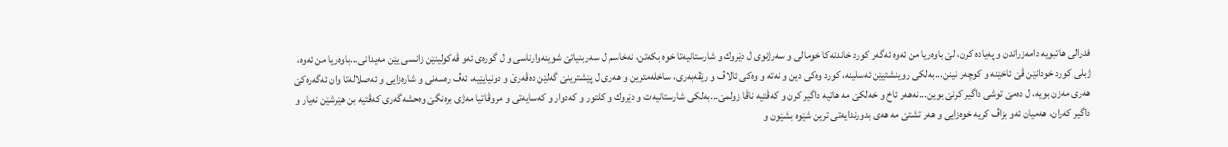فدرالی هاتبویه‌ دامه‌زراندن و په‌یاده‌ كرن، لێ باوه‌ریا من ئه‌وه‌ ئه‌گه‌ر كورد خاندنه‌كا خومالی و سه‌رژنوی ل دێروك و شارستانیه‌تا خوه‌ بكه‌تن، نه‌خاسم ل سه‌ربنیاتێ شوینه‌وارناسی و ل گوره‌ی ئه‌و ڤه‌كولینێن زانسی یێن مه‌یدانی...باوه‌ریا من ئه‌وه‌، ژبلی كورد خودانێن ڤێ ئاخێنه‌ و كوچه‌ر نینن...به‌لكی روینشتیێن ئه‌سلینه‌، كورد وه‌كی دین و نه‌ته‌ و وه‌كی ئالاڤ و رێڤه‌به‌ری، ساخله‌مترین و هه‌ری ل پێشترینێ گه‌لێن ده‌ڤه‌رێ و دونیایێیه‌، ئه‌ڤ ره‌سه‌نی و شاره‌زایی و ئه‌صلاله‌تا وان ئه‌گه‌ره‌كێ هه‌ری مه‌زن بویه‌، ل ده‌مێ توشی داگیر كرنێ بوین...نه‌هه‌ر ئاخ و خه‌لكێ مه‌ هاتیه‌ داگیر كرن و كه‌ڤتیه‌ ناڤا زولمێ...به‌لكی شارستانیه‌ت و دێروك و كلتور و كه‌دوار و كه‌سایه‌تی و مروڤاتیا مه‌ژی بره‌نگێ وه‌حشه‌گه‌ری كه‌ڤتیه‌ بن هێرشێن نه‌یار و داگیر كه‌ران، هه‌میان ئه‌و بزاڤ كریه‌ خوه‌زایی و هه‌ر تشتێ مه‌ هه‌ی بدورندایه‌تی ترین شێوه‌ بشێون و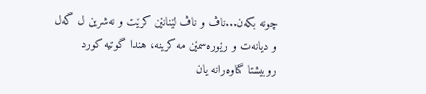چونه‌ بكه‌ن...ناڤ و ناڤ لێنانێن كرێت و نه‌شرین ل گه‌ل و دیانه‌ت و رێوره‌سمێن مه‌ كرینه‌، هندا گوتیه‌ كورد روبیشتا گناوه‌رانه‌ یان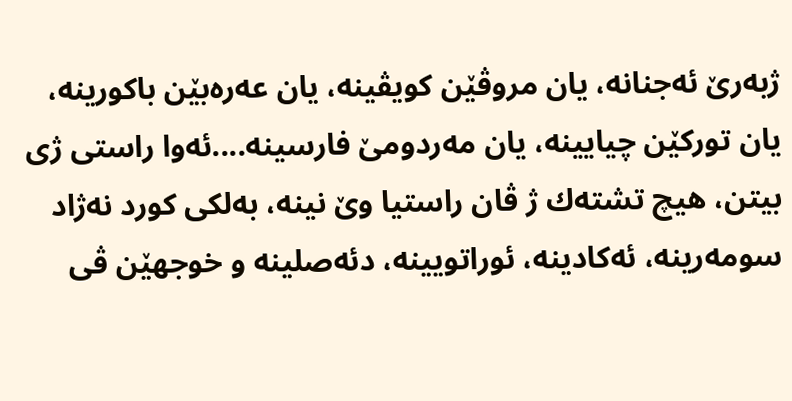ژبه‌رێ ئه‌جنانه‌، یان مروڤێن كویڤینه‌، یان عه‌ره‌بێن باكورینه‌، یان توركێن چیایینه‌، یان مه‌ردومێ فارسینه‌....ئه‌وا راستی ژی بیتن، هیچ تشته‌ك ژ ڤان راستیا وێ نینه‌، به‌لكی كورد نه‌ژاد سومه‌رینه‌، ئه‌كادینه‌، ئوراتویینه‌، دئه‌صلینه‌ و خوجهێن ڤی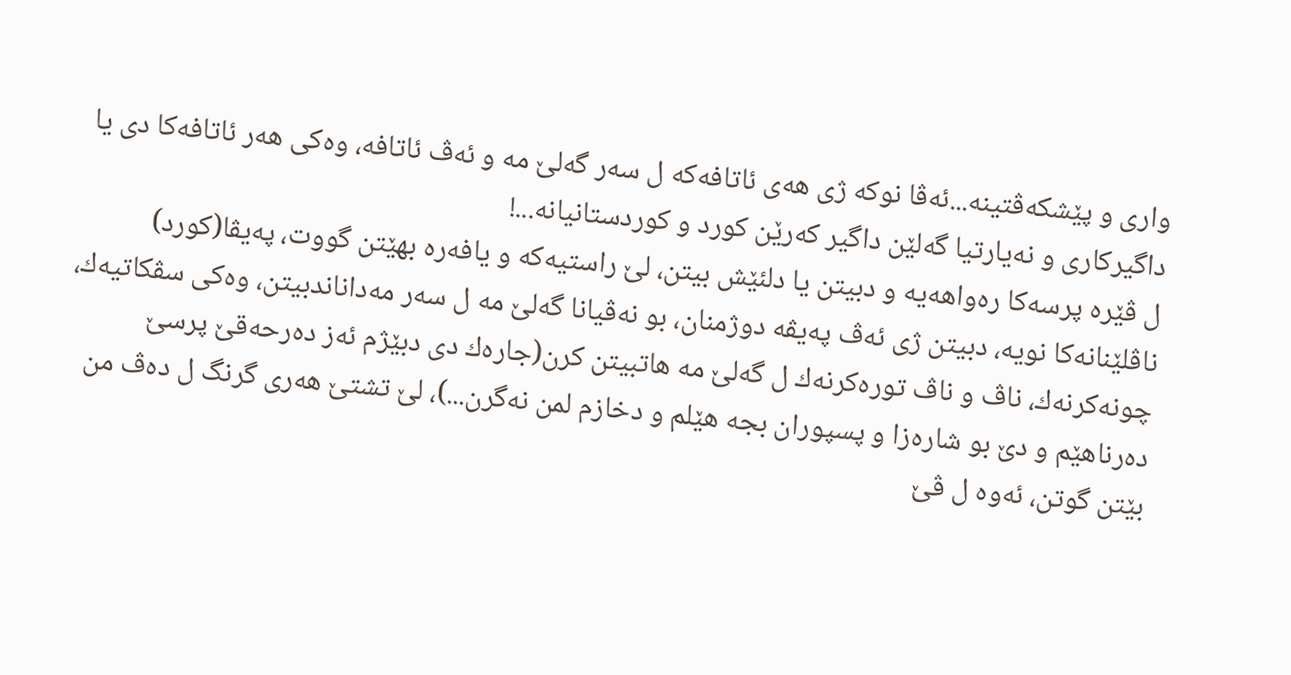واری و پێشكه‌ڤتینه‌...ئه‌ڤا نوكه‌ ژی هه‌ی ئاتافه‌كه‌ ل سه‌ر گه‌لێ مه‌ و ئه‌ڤ ئاتافه‌، وه‌كی هه‌ر ئاتافه‌كا دی یا داگیركاری و نه‌یارتیا گه‌لێن داگیر كه‌رێن كورد و كوردستانیانه‌...!
ل ڤێره‌ پرسه‌كا ره‌واهه‌یه‌ و دبیتن یا دلئێش بیتن، لێ راستیه‌كه‌ و یافه‌ره‌ بهێتن گووت، په‌یڤا(كورد) ناڤلێنانه‌كا نویه‌، دبیتن ژی ئه‌ڤ په‌یڤه‌ دوژمنان، بو نه‌ڤیانا گه‌لێ مه‌ ل سه‌ر مه‌داناندبیتن، وه‌كی سڤكاتیه‌ك، چونه‌كرنه‌ك، ناڤ و ناڤ توره‌كرنه‌ك ل گه‌لێ مه‌ هاتبیتن كرن(جاره‌ك دی دبێژم ئه‌ز ده‌رحه‌قێ پرسێ ده‌رناهێم و دێ بو شاره‌زا و پسپوران بجه هێلم و دخازم لمن نه‌گرن...)، لێ تشتێ هه‌ری گرنگ ل ده‌ڤ من بێتن گوتن، ئه‌وه‌ ل ڤێ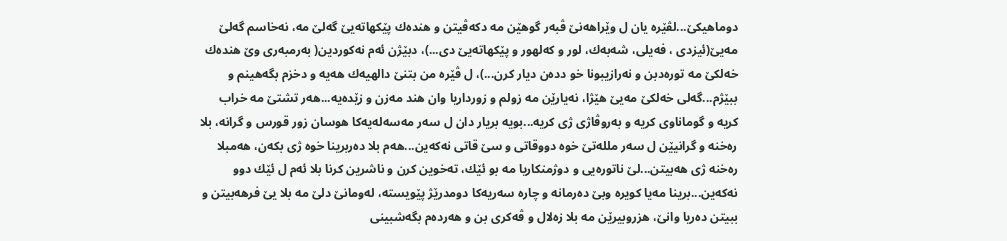دوماهیكێ...لڤێره‌ یان ل وێراهه‌نێ ڤبه‌ر گوهێن مه‌ دكه‌ڤیتن و هنده‌ك پێكهاته‌یێ گه‌لێ مه‌، نه‌خاسم گه‌لێ مه‌یێ(ئیزدی ، فه‌یلی، شه‌به‌ك، لور و كه‌لهور و پێكهاته‌یێ دی...)، دبێژن ئه‌م نه‌كوردین( به‌رمبه‌ری وێ هنده‌ك خه‌لكێ مه‌ توره‌دبن و نه‌رازیبونا خو دده‌ن دیار كرن...)، ل ڤێره‌ من بتنێ دالهیه‌ك هه‌یه‌ و دخزم بگه‌هینم و ببێژم...گه‌لی خه‌لكێ مه‌یێ هێژا، نه‌یارێن مه‌ زولم و زورداریا وان هند مه‌زن و زێده‌یه‌...هه‌ر تشتێ مه‌ خراب كریه‌ و گوماناوی كریه‌ و به‌روڤاژی ژی كریه‌...بویه‌ بریار دان ل سه‌ر مه‌سه‌له‌یه‌كا هوسان زور قورس و گرانه‌، بلا ره‌خنه‌ و گرانیێن ل سه‌ر ملله‌تێ خوه‌ دووقاتی و سێ قاتی نه‌كه‌ین...هه‌م بلا ده‌ربرینا خوه‌ ژی بكه‌ن، هه‌مبلا ره‌خنه‌ ژی هه‌بیتن...لێ ناتوره‌یی و دوژمنكاریا مه‌ بو ئێك، ته‌خوین كرن و ناشرین كرنا بلا ئه‌م ل ئێك دوو نه‌كه‌ین...برینا مه‌یا كویره‌ وبێ ده‌رمانه‌ و چاره‌ سه‌ریه‌كا دومدرێژ پێویسته‌، له‌ومانێ دلێ مه‌ بلا یێ فرهه‌بیتن و ببیتن ده‌ریا وانێ، هزروبیرێن مه‌ بلا زه‌لال و ڤه‌كری بن و هه‌رده‌م بگه‌شبینی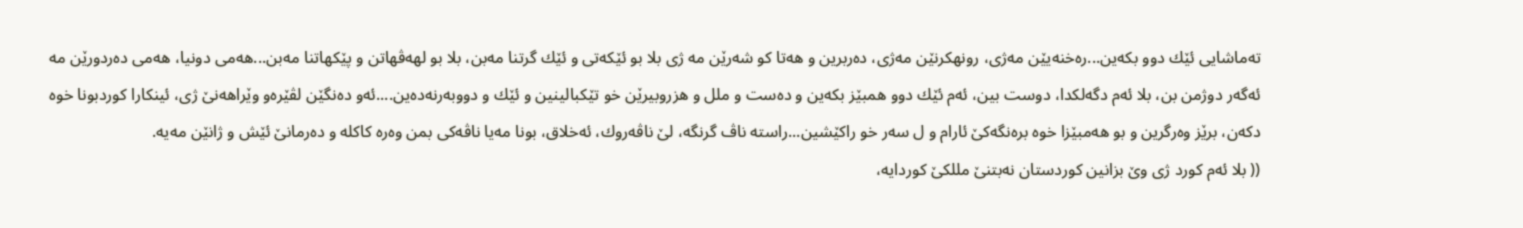ته‌ماشایی ئێك دوو بكه‌ین...ره‌خنه‌یێن مه‌ژی، رونهكرنێن مه‌ژی، ده‌ربرین و هه‌تا كو شه‌رێن مه‌ ژی بلا بو ئێكه‌تی و ئێك گرتنا مه‌بن، بلا بو لهه‌ڤهاتن و پێكهاتنا مه‌بن...هه‌می دونیا، هه‌می ده‌ردورێن مه‌ ئه‌گه‌ر دوژمن بن، بلا ئه‌م دگه‌لكدا، دوست بین، ئه‌م ئێك دوو همبێز بكه‌ین و ده‌ست و ملل و هزروبیرێن خو تێكبالینین و ئێك و دووبه‌رنه‌ده‌ین....ئه‌و ده‌نگێن لڤێره‌و وێراهه‌نێ ژی، ئینكارا كوردبونا خوه‌ دكه‌ن، برێز وه‌رگرین و بو هه‌مبێزا خوه‌ بره‌نگه‌كێ ئارام و ل سه‌ر خو راكێشین...راسته‌ ناڤ گرنگه‌، لێ ناڤه‌روك، ئه‌خلاق، بونا مه‌یا ناڤه‌كی بمن وه‌ره‌ كاكله‌ و ده‌رمانێ ئێش و ژانێن مه‌یه‌.
(( بلا ئه‌م كورد ژی وێ بزانین كوردستان نه‌بتنێ مللكێ كوردایه‌،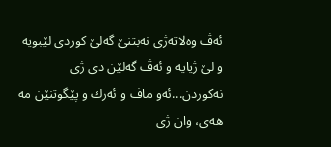ئه‌ڤ وه‌لاته‌ژی نه‌بتنێ گه‌لێ كوردی لێبویه‌ و لێ ژیایه‌ و ئه‌ڤ گه‌لێن دی ژی نه‌كوردن...ئه‌و ماف و ئه‌رك و پێگوتنێن مه‌ هه‌ی، وان ژی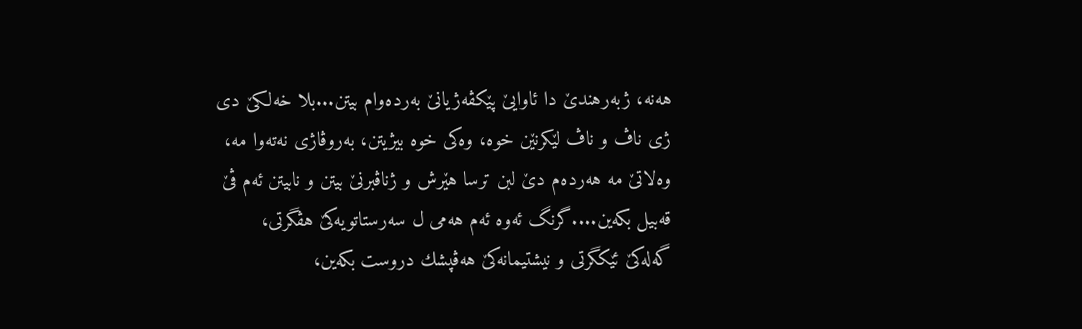هه‌نه‌، ژبه‌رهندێ دا ئاوایێ پێكڤه‌ژیانێ به‌رده‌وام بیتن...بلا خه‌لكێ دی ژی ناڤ و ناڤ لێكرنێن خوه‌، وه‌كی خوه‌ بیژیتن، به‌روڤاژی نه‌ته‌وا مه‌، وه‌لاتێ مه‌ هه‌رده‌م دێ لبن ترسا هێرش و ژناڤبرنێ بیتن و نابیتن ئه‌م ڤێ قه‌بیل بكه‌ین....گرنگ ئه‌وه‌ ئه‌م هه‌می ل سه‌رستاتویه‌كێ هڤگرتی، گه‌له‌كێ ئێكگرتی و نیشتیمانه‌كێ هه‌ڤپشك دروست بكه‌ین،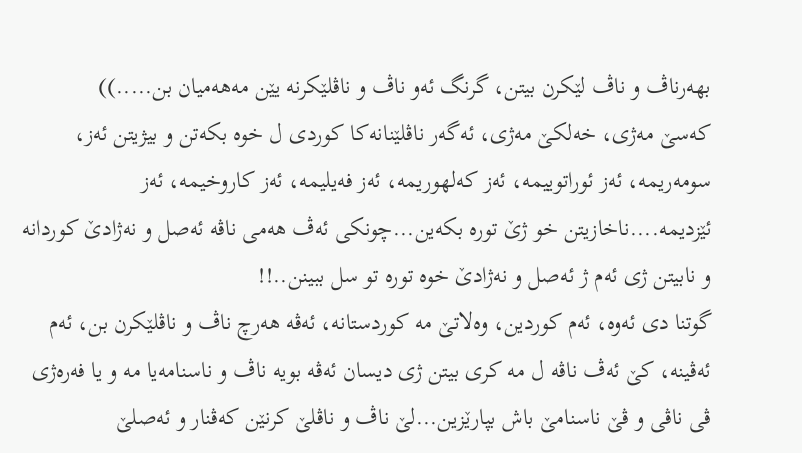بهه‌رناڤ و ناڤ لێكرن بیتن، گرنگ ئه‌و ناڤ و ناڤلێكرنه‌ یێن مه‌هه‌میان بن.....))
كه‌سێ مه‌ژی، خه‌لكێ مه‌ژی، ئه‌گه‌ر ناڤلێنانه‌كا كوردی ل خوه‌ بكه‌تن و بیژیتن ئه‌ز، سومه‌ریمه‌، ئه‌ز ئوراتوییمه‌، ئه‌ز كه‌لهوریمه‌، ئه‌ز فه‌یلیمه‌، ئه‌ز كاروخیمه‌، ئه‌ز ئێزدیمه‌....ناخازیتن خو ژێ توره‌ بكه‌ین...چونكی ئه‌ڤ هه‌می ناڤه‌ ئه‌صل و نه‌ژادێ كوردانه‌ و نابیتن ژی ئه‌م ژ ئه‌صل و نه‌ژادێ خوه‌ توره‌ تو سل ببینن..!!
گوتنا دی ئه‌وه‌، ئه‌م كوردین، وه‌لاتێ مه‌ كوردستانه‌، ئه‌ڤه‌ هه‌رچ ناڤ و ناڤلێكرن بن، ئه‌م ئه‌ڤینه‌، كێ ئه‌ڤ ناڤه‌ ل مه‌ كری بیتن ژی دیسان ئه‌ڤه‌ بویه‌ ناڤ و ناسنامه‌یا مه‌ و یا فه‌ره‌ژی ڤی ناڤی و ڤێ ناسنامێ باش بپارێزین...لێ ناڤ و ناڤلێ كرنێن كه‌ڤنار و ئه‌صلێ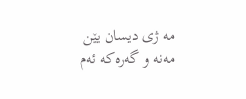مه‌ ژی دیسان یێن مه‌نه‌ و گه‌ره‌كه‌ ئه‌م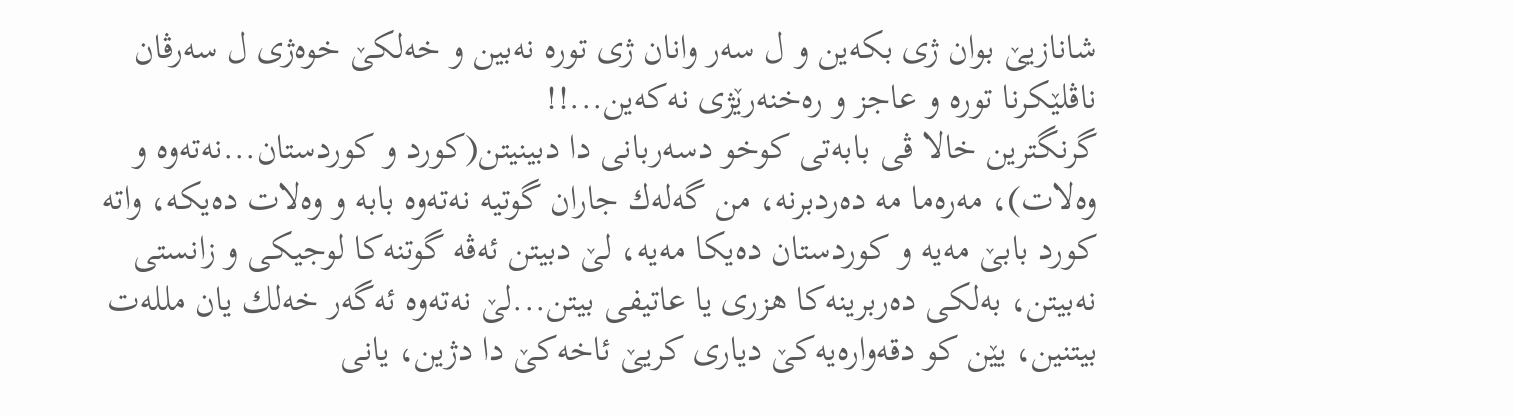شانازیێ بوان ژی بكه‌ین و ل سه‌ر وانان ژی توره‌ نه‌بین و خه‌لكێ خوه‌ژی ل سه‌رڤان ناڤلێكرنا توره‌ و عاجز و ره‌خنه‌رێژی نه‌كه‌ین...!!
گرنگترین خالا ڤی بابه‌تی كوخو دسه‌ربانی دا دبینیتن(كورد و كوردستان...نه‌ته‌وه‌ و وه‌لات)، مه‌ره‌ما مه‌ ده‌ردبرنه‌، من گه‌له‌ك جاران گوتیه‌ نه‌ته‌وه‌ بابه‌ و وه‌لات ده‌یكه‌، واته‌ كورد بابێ مه‌یه‌ و كوردستان ده‌یكا مه‌یه‌، لێ دبیتن ئه‌ڤه‌ گوتنه‌كا لوجیكی و زانستی نه‌بیتن، به‌لكی ده‌ربرینه‌كا هزری یا عاتیفی بیتن...لێ نه‌ته‌وه‌ ئه‌گه‌ر خه‌لك یان ملله‌ت بیتنین، یێن كو دقه‌واره‌یه‌كێ دیاری كریێ ئاخه‌كێ دا دژین، یانی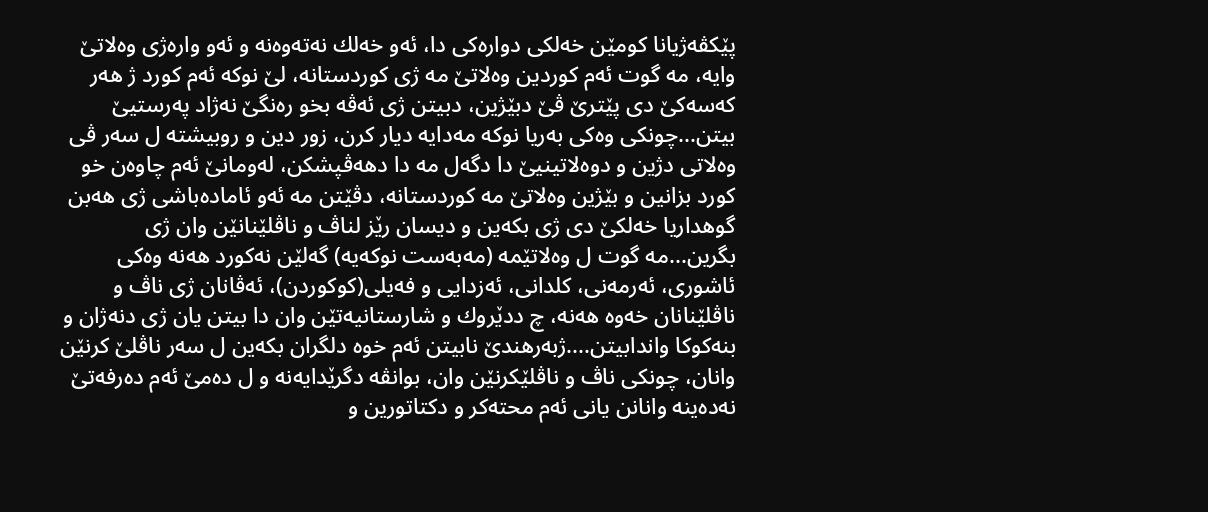پێكڤه‌ژیانا كومێن خه‌لكی دواره‌كی دا، ئه‌و خه‌لك نه‌ته‌وه‌نه‌ و ئه‌و واره‌ژی وه‌لاتێ وایه‌، مه‌ گوت ئه‌م كوردین وه‌لاتێ مه‌ ژی كوردستانه‌، لێ نوكه‌ ئه‌م كورد ژ هه‌ر كه‌سه‌كێ دی پێترێ ڤێ دبێژین، دبیتن ژی ئه‌ڤه‌ بخو ره‌نگێ نه‌ژاد په‌رستیێ بیتن...چونكی وه‌كی به‌ریا نوكه‌ مه‌دایه‌ دیار كرن، زور دین و روبیشته‌ ل سه‌ر ڤی وه‌لاتی دژین و دوه‌لاتینیێ دا دگه‌ل مه‌ دا دهه‌ڤپشكن، له‌ومانێ ئه‌م چاوه‌ن خو كورد بزانین و بێژین وه‌لاتێ مه‌ كوردستانه‌، دڤێتن مه‌ ئه‌و ئاماده‌باشی ژی هه‌بن گوهداریا خه‌لكێ دی ژی بكه‌ین و دیسان رێز لناڤ و ناڤلێنانێن وان ژی بگرین...مه‌ گوت ل وه‌لاتێمه‌ (مه‌به‌ست نوكه‌یه‌) گه‌لێن نه‌كورد هه‌نه‌ وه‌كی ئاشوری، ئه‌رمه‌نی، كلدانی، ئه‌زدایی و فه‌یلی(كوكوردن)، ئه‌ڤانان ژی ناڤ و ناڤلێنانان خه‌وه‌ هه‌نه‌، چ ددێروك و شارستانیه‌تێن وان دا بیتن یان ژی دنه‌ژان و بنه‌كوكا واندابیتن....ژبه‌رهندێ نابیتن ئه‌م خوه‌ دلگران بكه‌ین ل سه‌ر ناڤلێ كرنێن وانان، چونكی ناڤ و ناڤلێكرنێن وان، بوانڤه‌ دگرێدایه‌نه‌ و ل ده‌مێ ئه‌م ده‌رفه‌تێ نه‌ده‌ینه‌ وانانن یانی ئه‌م محته‌كر و دكتاتورین و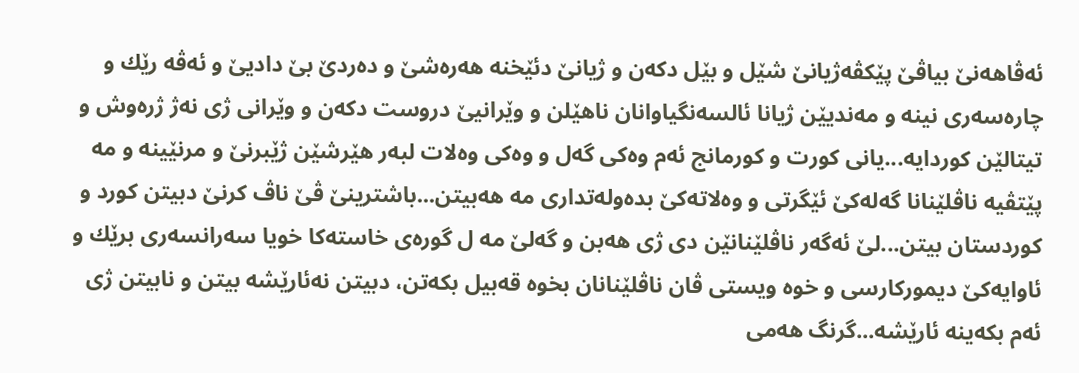ئه‌ڤاهه‌نێ بیاڤێ پێكڤه‌ژیانێ شێل و بێل دكه‌ن و ژیانێ دئێخنه‌ هه‌ره‌شێ و ده‌ردێ بێ دادیێ و ئه‌ڤه‌ رێك و چاره‌سه‌ری نینه‌ و مه‌ندیێن ژیانا ئالسه‌نگیاوانان ناهێلن و وێرانیێ دروست دكه‌ن و وێرانی ژی نه‌ژ ژره‌وش و تیتالێن كوردایه‌...یانی كورت و كورمانج ئه‌م وه‌كی گه‌ل و وه‌كی وه‌لات لبه‌ر هێرشێن ژێبرنێ و مرنێینه‌ و مه‌ پێتڤیه‌ ناڤلێنانا گه‌له‌كێ ئێگرتی و وه‌لاته‌كێ بده‌وله‌تداری مه‌ هه‌بیتن...باشترینێ ڤێ ناڤ كرنێ دبیتن كورد و كوردستان بیتن...لێ ئه‌گه‌ر ناڤلێنانێن دی ژی هه‌بن و گه‌لێ مه‌ ل گوره‌ی خاسته‌كا خویا سه‌رانسه‌ری برێك و ئاوایه‌كێ دیموركارسی و خوه‌ ویستی ڤان ناڤلێنانان بخوه‌ قه‌بیل بكه‌تن، دبیتن نه‌ئارێشه‌ بیتن و نابیتن ژی ئه‌م بكه‌ینه‌ ئارێشه‌...گرنگ هه‌می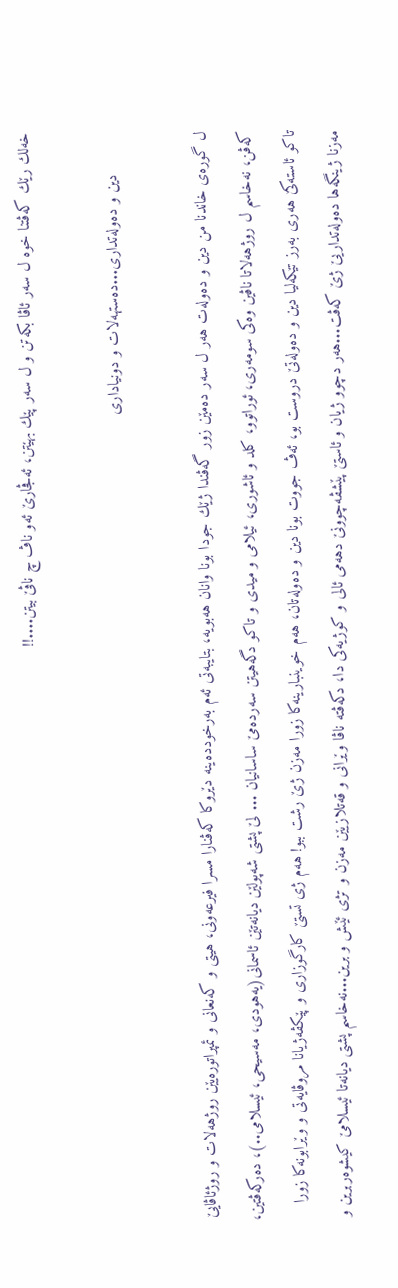خه‌لك رێك كه‌ڤتنا خوه‌ ل سه‌ر ئاڤا بكه‌تن و ل سه‌ر پێك بهێتن، ئه‌ڤجارێ ئه‌و ناڤ چ ناڤێ بیتن....!!

         دین و ده‌وله‌تداری...ده‌ستهه‌لات و دونیاداری

ل گوره‌ی خاندنا من دین و ده‌وله‌ت هه‌ر ل سه‌ر ده‌مێن زور گه‌ڤندا ژێك جودا بونا وانان هه‌بویه‌، بتایبه‌تی ئه‌م به‌رخودده‌ینه‌ دێروكا كه‌ڤنارا مسرا فیرعه‌ونی، هیتی و كه‌نعانی و ئمپراتوره‌یێن روژهه‌لات و روژئاڤایێ كه‌ڤن، نه‌خاسم ل روژهه‌لاتا ناڤین وه‌كی سومه‌ری، ئوراتوو، كلد و ئاشوری، ئیلامی و میدی و تاكو دگه‌هیتن سه‌رده‌مێ ساسانیان ... لێ پشتی شه‌پولێن دیانه‌تێن ئاسمانی(یه‌هودی، مه‌سیحی، ئیسلامی..)، ده‌ركه‌ڤتین، تاكو ئاسته‌كێ هه‌ری به‌رز تێكه‌لیا دین و ده‌وله‌تێ دروست بو، ئه‌ڤ جووت بونا دین و ده‌وله‌تان، هه‌م خوینبارینه‌كا زورا مه‌زن ژێ رشت ببو! هه‌م ژی تستێ كارگوزاری و پێكڤه‌ژیانا مروڤایه‌تی و وێرابونه‌كا زورا مه‌زنا ژینگه‌ها ده‌وله‌تداریێ ژێ كه‌ڤت...هه‌ر دچوو ژیان و ئاستێ پێشڤه‌چوونێ دهه‌می ئالی و كوژیه‌كی دا، دكه‌ڤته‌ ناڤا وێرانی و قه‌تلازیێن مه‌زن و تژی ئێش و برین...نه‌خاسم پشتی دیانه‌تا ئیسلامێ كیشوه‌ر‌برین و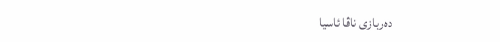ده‌ربازی ناڤا ئاسیا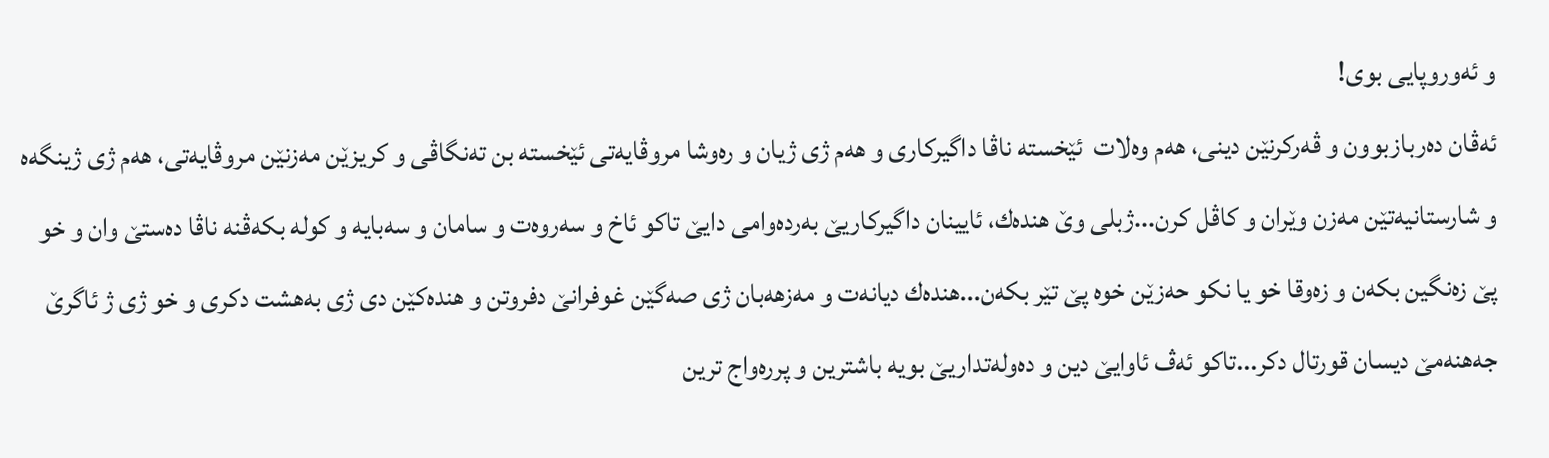و ئه‌وروپایی بوی!
ئه‌ڤان ده‌ربازبوون و ڤه‌ركرنێن دینی، هه‌م وه‌لات  ئێخسته‌ ناڤا داگیركاری و هه‌م ژی ژیان و ره‌وشا مروڤایه‌تی ئێخسته‌ بن ته‌نگاڤی و كریزێن مه‌زنێن مروڤایه‌تی، هه‌م ژی ژینگه‌ه و شارستانیه‌تێن مه‌زن وێران و كاڤل كرن...ژبلی وێ هنده‌ك، ئایینان داگیركاریێ به‌رده‌وامی دایێ تاكو ئاخ و سه‌روه‌ت و سامان و سه‌بایه‌ و كوله‌ بكه‌ڤنه‌ ناڤا ده‌ستێ وان و خو پێ زه‌نگین بكه‌ن و زه‌وقا خو یا نكو حه‌زێن خوه‌ پێ تێر بكه‌ن...هنده‌ك دیانه‌ت و مه‌زهه‌بان ژی صه‌گێن غوفرانێ دفروتن و هنده‌كێن دی ژی به‌هشت دكری و خو ژی ژ ئاگرێ جه‌هنه‌مێ دیسان قورتال دكر...تاكو ئه‌ڤ ئاوایێ دین و ده‌وله‌تداریێ بویه‌ باشترین و پرره‌واج ترین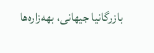بازرگانیا جیهانی، بهه‌زاره‌ها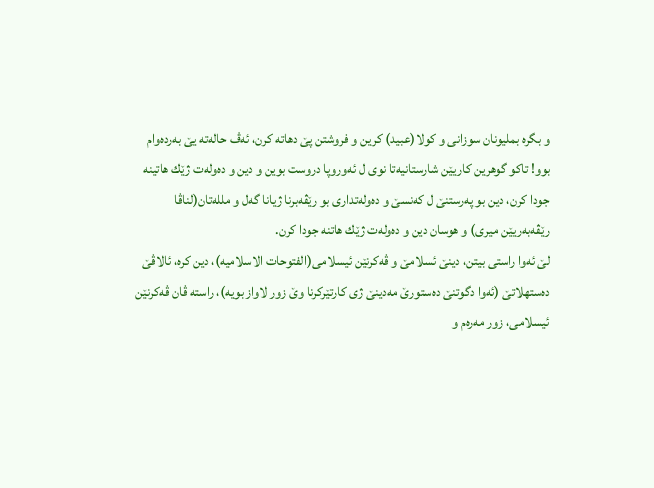و بگره‌ بملیونان سوزانی و كولا(عبید) كرین و فروشتن پێ دهاته‌ كرن، ئه‌ڤ حاله‌ته‌ یێ به‌رده‌وام بوو! تاكو گوهرین كاریێن شارستانیه‌تا نوی ل ئه‌وروپا دروست بوین و دین و ده‌وله‌ت ژێك هاتینه‌ جودا كرن، دین بو په‌رستنێ ل كه‌نسێ و ده‌وله‌تداری بو رێڤه‌برنا ژیانا گه‌ل و ملله‌تان(لناڤا رێڤه‌به‌ریێن میری) و هوسان دین و ده‌وله‌ت ژێك هاتنه‌ جودا كرن.
لێ ئه‌وا راستی بیتن، دینێ ئسلامێ و ڤه‌كرنێن ئیسلامی(الفتوحات الاسلامیه‌)، دین كره‌، ئالاڤێ ده‌ستهلاتێ (ئه‌وا دگوتنێ ده‌ستورێ مه‌دینێ ژی كارتێركرنا وێ زور لاواز بویه‌)، راسته‌ ڤان ڤه‌كرنێن ئیسلامی، زور مه‌ره‌م و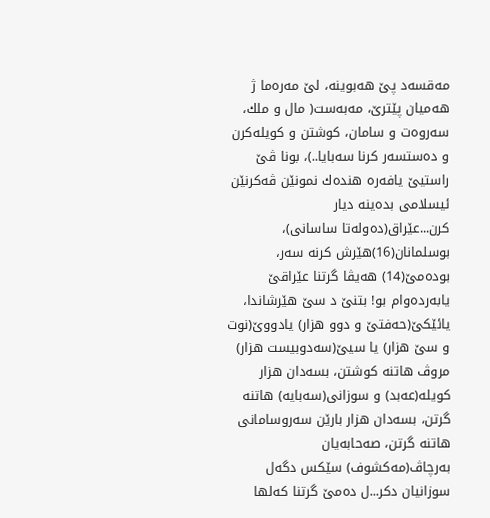مه‌قسه‌د پێ هه‌بوینه‌، لێ مه‌ره‌ما ژ هه‌میان پێترێ، مه‌به‌ست( مال و ملك، سه‌روه‌ت و سامان، كوشتن و كویله‌كرن و ده‌ستسه‌ر كرنا سه‌بایا..)، بونا ڤێ راستیێ یافه‌ره‌ هنده‌ك نمونێن ڤه‌كرنێن ئیسلامی بده‌ینه‌ دیار كرن...عێراق(ده‌وله‌تا ساسانی)، بوسلمانان(16)هێرش كرنه‌ سه‌ر، بوده‌مێ(14) هه‌یڤا گرتنا عێراقێ یابه‌رده‌وام بو! بتنێ د سێ هێرشاندا، یائێكێ(حه‌فتێ و دوو هزار) یادووێ(نوت و سێ هزار) یا سیێ(سه‌دوبیست هزار) مروڤ هاتنه‌ كوشتن، بسه‌دان هزار كویله‌(عه‌بد) و سوزانی(سه‌بایه‌) هاتنه‌ گرتن، بسه‌دان هزار بارێن سه‌روسامانی هاتنه‌ گرتن، صه‌حابه‌یان به‌رچاڤ(مه‌كشوف) سێكس دگه‌ل سوزانیان دكر...ل ده‌مێ گرتنا كه‌لها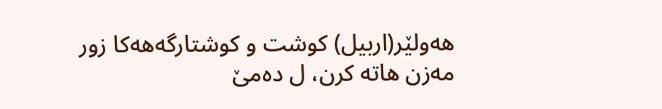هه‌ولێر(اربیل) كوشت و كوشتارگه‌هه‌كا زور مه‌زن هاته‌ كرن، ل ده‌مێ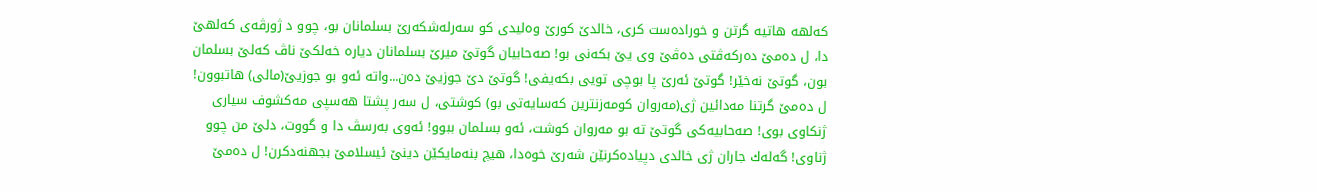كه‌لهه‌ هاتیه‌ گرتن و خوراده‌ست كری، خالدێ كورێ وه‌لیدی كو سه‌رله‌شكه‌رێ بسلمانان بو، چوو د ژورڤه‌ی كه‌لهێ دا، ل ده‌مێ ده‌ركه‌ڤتی ده‌ڤێ وی یێ بكه‌نی بو! صه‌حابیان گوتێ میرێ بسلمانان دیاره‌ خه‌لكێ ناڤ كه‌لێ بسلمان بون، گوتێ نه‌خێر! گوتێ ئه‌رێ پا بوچی تویی بكه‌یفی! گوتێ دێ جوزیێ ده‌ن...واته‌ ئه‌و بو جوزیێ(مالی) هاتبوون! ل ده‌مێ گرتنا مه‌دائین ژی(مه‌روان كومه‌زنترین كه‌سایه‌تی بو) كوشتی، ل سه‌ر پشتا هه‌سپی مه‌كشوف سیاری ژنكاوی بوی! صه‌حابیه‌كی گوتێ ته‌ بو مه‌روان كوشت، ئه‌و بسلمان ببوو! ئه‌وی به‌رسڤ دا و گووت، دلێ من چوو ژناوی! گه‌له‌ك جاران ژی خالدی دپیاده‌كرنێن شه‌رێ خوه‌دا، هیچ بنه‌مایكێن دینێ ئیسلامێ بجهنه‌دكرن! ل ده‌مێ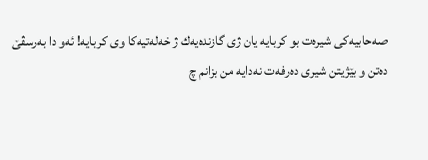صه‌حابیه‌كی شیره‌ت بو كربایه‌ یان ژی گازنده‌یه‌ك ژ خه‌له‌تیه‌كا وی كربایه‌! ئه‌و دا به‌رسڤێ ده‌تن و بێژیتن شیری ده‌رفه‌ت نه‌دایه‌ من بزانم چ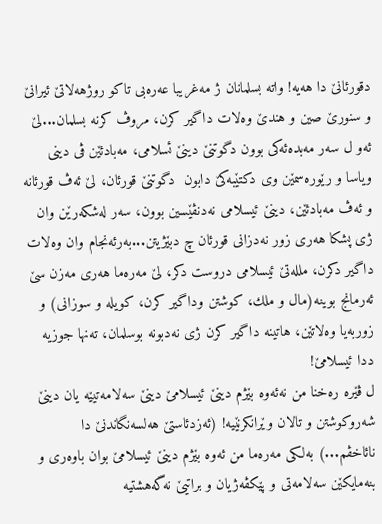دقورئانێ دا هه‌یه‌! واته‌ بسلمانان ژ مه‌غریبا عه‌ره‌بی تاكو روژهه‌لاتێ ئیرانێ و سنورێ صین و هندێ وه‌لات داگیر كرن، مروڤ كرنه‌ بسلمان...لێ ئه‌و ل سه‌ر مه‌بده‌ئه‌كی بوون دگوتنێ دینێ ئسلامی، مه‌بادئێن ڤی دینی ویاسا و رێوره‌سمێن وی دكتێبه‌كێ دابون  دگوتنێ قورئان، لێ ئه‌ڤ قورئانه‌ و ئه‌ڤ مه‌بادئێن، دینێ ئیسلامی نه‌دنڤێسین بوون، سه‌ر له‌شكه‌رێن وان ژی پشكا هه‌ری زور نه‌دزانی قورئان چ دبێژیتن...به‌رئه‌نجام وان وه‌لات داگیر دكرن، ملله‌تێ ئیسلامی دروست دكر، لێ مه‌ره‌ما هه‌ری مه‌زن سێ ئه‌رمانج بوینه‌(مال و ملك، كوشتن وداگیر كرن، كویله‌ و سوزانی) و زوربه‌یا وه‌لاتێن، هاتینه‌ داگیر كرن ژی نه‌دبونه‌ بوسلمان، ته‌نها جوزیه‌ ددا ئیسلامێ!
ل ڤێره‌ ره‌خنا من نه‌ئه‌وه‌ بێژم دینێ ئیسلامێ دینێ سه‌لامه‌تیێه‌ یان دینێ شه‌روكوشتن و تالان وێرانكرنێیه‌! (ئه‌زدئاستێ هه‌لسه‌نگاندنێ دا نائاخڤم...) به‌لكی مه‌ره‌ما من ئه‌وه‌ بێژم دینێ ئیسلامێ بوان باوه‌ری و بنه‌مایكێن سه‌لامه‌تی و پێكڤه‌ژیان و براتیێ نه‌گه‌هشتیه‌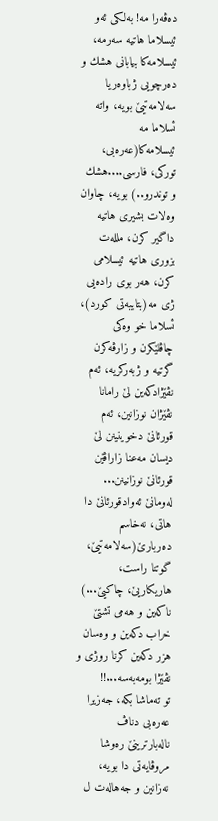ده‌ڤه‌را مه‌! به‌لكی ئه‌و ئیسلاما هاتیه‌ سه‌رمه‌، ئیسلامه‌كا بیابانی هشك و ده‌رچویی ژباوه‌ریا سه‌لامه‌تیێ بویه‌، واته‌ ئسلاما مه‌ ئیسلامه‌كا(عه‌ره‌بی، توركی، فارسی....هشك و توندرو..) بویه‌، چاوان وه‌لات بشیری هاتیه‌ داگیر كرن، ملله‌ت بزوری هاتیه‌ ئیسلامی كرن، هه‌ر بوی راده‌یی ژی مه‌(بتایبه‌تی كورد)، ئسلاما خو وه‌كی چاڤلێكرن و زارڤه‌كرن گرتیه‌ و ژبه‌ركریه‌، ئه‌م نڤێژادكه‌ین لێ رامانا نڤێژان نوزانین، ئه‌م قورئانێ دخوینینن لێ دیسان مه‌عنا زاراڤێن قورئانێ نوزانینن... له‌ومانێ ئه‌وادقورئانێ دا هاتی، نه‌خاسم ده‌ربارێ(سه‌لامه‌تیێ، گوتنا راست، هاریكاریێ، چاكیێ...) ناكه‌ین و هه‌می تشتێ خراب دكه‌ین و وه‌سان هزر دكه‌ین كرنا روژی و نڤێژا بومه‌به‌سه‌...!!
تو ته‌ماشا بكه‌، جه‌زیرا عه‌ره‌بی دناڤ ناله‌بارترینێ ره‌وشا مروڤایه‌تی دا بویه‌، نه‌زانین و جه‌هاله‌ت ل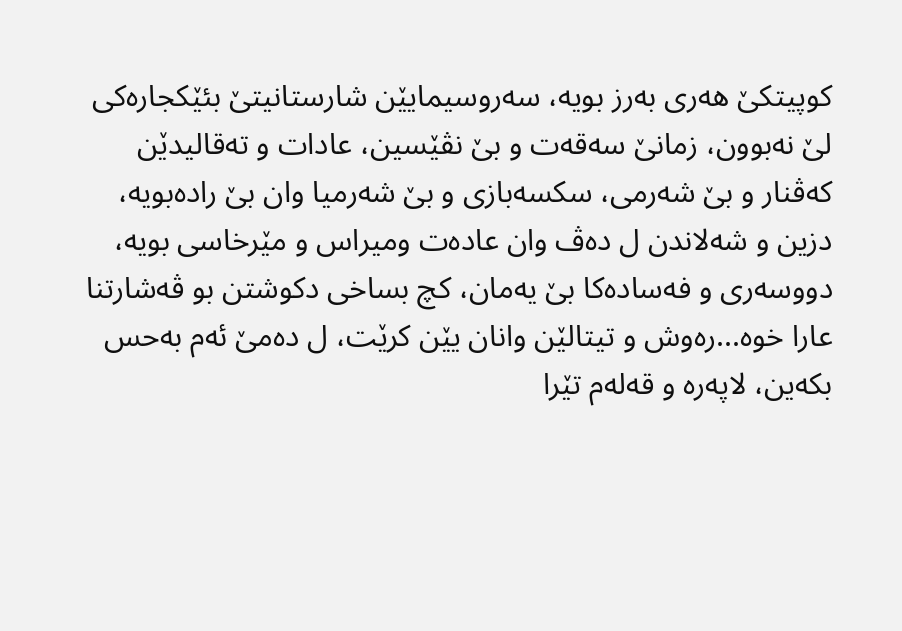كوپیتكێ هه‌ری به‌رز بویه‌، سه‌روسیمایێن شارستانیتێ بئێكجاره‌كی لێ نه‌بوون، زمانێ سه‌قه‌ت و بێ نڤێسین، عادات و ته‌قالیدێن كه‌ڤنار و بێ شه‌رمی، سكسه‌بازی و بێ شه‌رمیا وان بێ راده‌بویه‌، دزین و شه‌لاندن ل ده‌ڤ وان عاده‌ت ومیراس و مێرخاسی بویه‌، دووسه‌ری و فه‌ساده‌كا بێ یه‌مان، كچ بساخی دكوشتن بو ڤه‌شارتنا عارا خوه‌...ره‌وش و تیتالێن وانان یێن كرێت، ل ده‌مێ ئه‌م به‌حس بكه‌ین، لاپه‌ره‌ و قه‌له‌م تێرا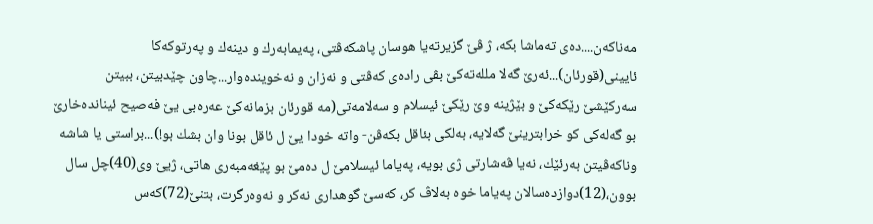مه‌ناكه‌ن....ده‌ی ته‌ماشا بكه‌، ژ ڤێ گزیرته‌یا هوسان پاشكه‌ڤتی، په‌یمابه‌رك و دینه‌ك و په‌رتوكه‌كا ئایینی(قورئان)...ئه‌رێ گه‌لا ملله‌ته‌كێ بڤی راده‌ی كه‌ڤتی و نه‌زان و نه‌خوینده‌وار...چاون چێدبیتن، ببیتن سه‌ركێشێ رێكه‌كێ و بێژینه‌ وێ رێكێ ئیسلام و سه‌لامه‌تی(مه‌ قورئان بزمانه‌كێ عه‌ره‌بی یێ فه‌صیح ئینانده‌خارێ بو گه‌له‌كی كو خرابترینێ گه‌لایه‌، به‌لكی بئاقل بكه‌ڤن- واته‌ خودا یێ ل ئاقل بونا وان بشك بو!)...براستی یا شاشه‌ وناكه‌ڤیتن به‌رئێك، نه‌یا ڤه‌شارتی ژی بویه‌، په‌یاما ئیسلامێ ل ده‌مێ بو پێغه‌مبه‌ری هاتی، ژیێ وی(40)چل سال بوون،(12)دوازده‌سالان په‌یاما خوه‌ به‌لاڤ كر، كه‌سێ گوهداری نه‌كر و نه‌وه‌رگرت، بتنێ(72)كه‌س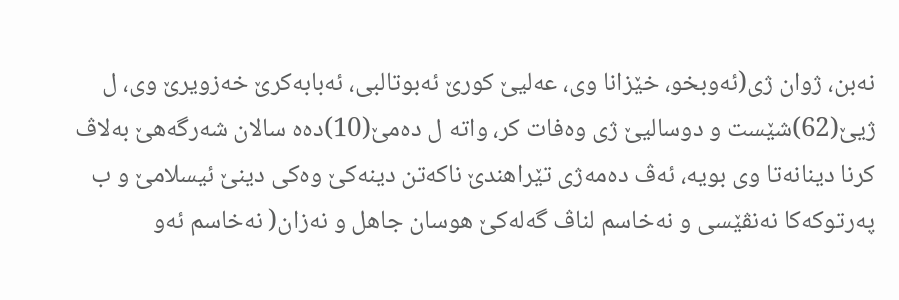نه‌بن، ژوان ژی(ئه‌وبخو، خێزانا وی، عه‌لیێ كورێ ئه‌بوتالبی، ئه‌بابه‌كرێ خه‌زویرێ وی، ل ژیێ(62)شێست و دوسالیێ ژی وه‌فات كر، واته‌ ل ده‌مێ(10)ده‌ه سالان شه‌رگه‌هێ به‌لاڤ كرنا دینانه‌تا وی بویه‌، ئه‌ڤ ده‌مه‌ژی تێراهندێ ناكه‌تن دینه‌كێ وه‌كی دینێ ئیسلامێ و ب په‌رتوكه‌كا نه‌نڤێسی و نه‌خاسم لناڤ گه‌له‌كێ هوسان جاهل و نه‌زان( نه‌خاسم ئه‌و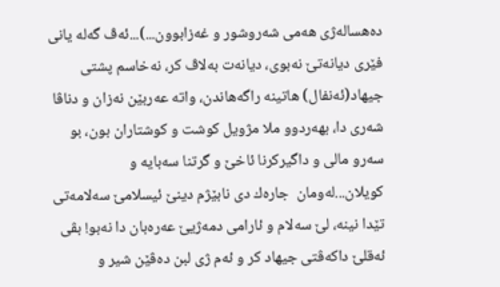ده‌هساله‌ژی هه‌می شه‌روشور و غه‌زابوون...)...ئه‌ڤ گه‌له‌ یانی فێری دیانه‌تێ نه‌بوی، دیانه‌ت به‌لاڤ كر، نه‌خاسم پشتی جیهاد(ئه‌نفال) هاتینه‌ راگه‌هاندن، واته‌ عه‌ربێن نه‌زان و دناڤا شه‌ری دا، بهه‌ردوو ملا مژویل كوشت و كوشتاران بون، بو سه‌رو مالی و داگیركرنا ئاخێ و گرتنا سه‌بایه‌ و كویلان...له‌ومان  جاره‌ك دی نابێژم دینێ ئیسلامێ سه‌لامه‌تی تێدا نینه‌، لێ سه‌لام و ئارامی دمه‌ژیێ عه‌ره‌بان دا نه‌بو! بڤی ئه‌قلێ داكه‌ڤتی جیهاد كر و ئه‌م ژی لبن ده‌ڤێن شیر و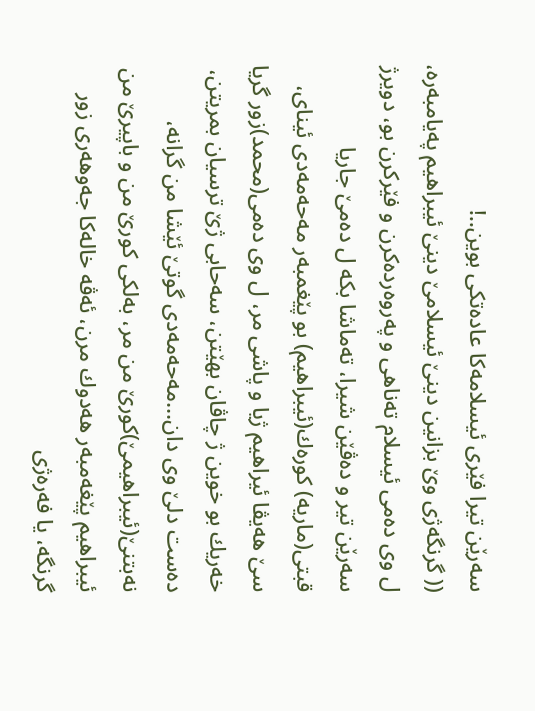سه‌رێن تیرا فێری ئیسلامه‌كا عاده‌تكی بوین..!
(( گرنگه‌ژی وێ بزانین دینێ ئیسلامێ دینێ ئیبراهیم په‌یامبه‌ره‌، ل وی ده‌می ئیسلام ته‌ناهی و په‌روه‌رده‌كرن و فێركرن بو، دویرژ سه‌رێن تیر و ده‌ڤێن شیرا، ته‌ماشا بكه‌ ل ده‌مێ جاریا قبتی(ماریه‌) كوره‌ك(ئیبراهیم) بو پێغمبه‌ر مه‌حه‌مه‌دی ئینای، سێ هه‌یڤا ئیراهیم ژیا و پاشی مر، ل وی ده‌می(محمد)زور گریا خه‌ریك بو خوین ژ چاڤان بهێتن، سه‌حابی ژێ ترسیان بمریتن، ده‌ست دلێ وی دان...مه‌حه‌مه‌دی گوتێ ئێشا من گرانه‌، نه‌بتنێ(ئیبراهیمێ)كورێ من مر، به‌لكی كورێ من و باپیرێ من ئیبراهیم پێغه‌مبه‌ر هه‌دوك مرن، ئه‌ڤه‌ خاله‌كا جه‌وهه‌ری زور گرنگه‌، یا فه‌ره‌ژی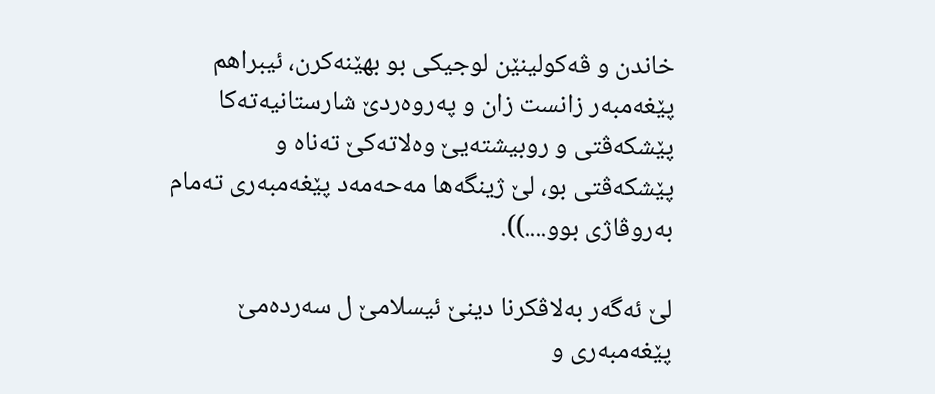خاندن و ڤه‌كولینێن لوجیكی بو بهێنه‌كرن، ئیبراهم پێغه‌مبه‌ر زانست زان و په‌روه‌ردێ شارستانیه‌ته‌كا پێشكه‌ڤتی و روبیشته‌یێ وه‌لاته‌كێ ته‌ناه و پێشكه‌ڤتی بو، لێ ژینگه‌ها مه‌حه‌مه‌د پێغه‌مبه‌ری ته‌مام به‌روڤاژی بوو....)).

لێ ئه‌گه‌ر به‌لاڤكرنا دینێ ئیسلامێ ل سه‌رده‌مێ پێغه‌مبه‌ری و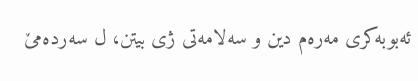ئه‌بوبه‌كری مه‌ره‌م دین و سه‌لامه‌تی ژی بیتن، ل سه‌رده‌مێ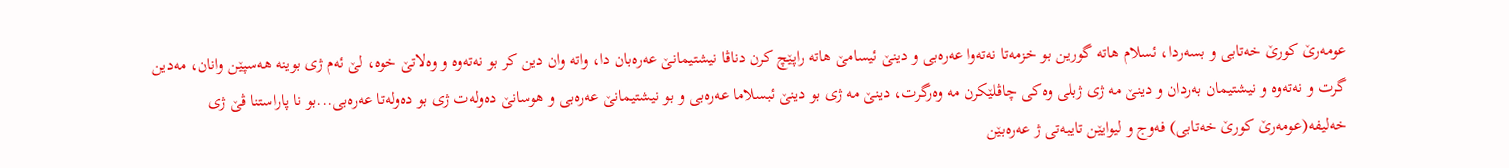عومه‌رێ كورێ خه‌تابی و بسه‌ردا، ئسلام هاته‌ گورین بو خزمه‌تا نه‌ته‌وا عه‌ره‌بی و دینێ ئیسامێ هاته‌ راپێچ كرن دناڤا نیشتیمانێ عه‌ره‌بان دا، واته‌ وان دین كر بو نه‌ته‌وه‌ و وه‌لاتێ خوه‌، لێ ئه‌م ژی بوینه‌ هه‌سپێن وانان، مه‌دین گرت و نه‌ته‌وه‌ و نیشتیمان به‌ردان و دینێ مه‌ ژی ژبلی وه‌كی چاڤلێكرن مه‌ وه‌رگرت، دینێ مه‌ ژی بو دینێ ئبسلاما عه‌ره‌بی و بو نیشتیمانێ عه‌ره‌بی و هوسانێ ده‌وله‌ت ژی بو ده‌وله‌تا عه‌ره‌بی...بو نا پاراستنا ڤێ ژی خه‌لیفه‌(عومه‌رێ كورێ خه‌تابی) فه‌وج و لیوایێن تایبه‌تی ژ عه‌ره‌بێن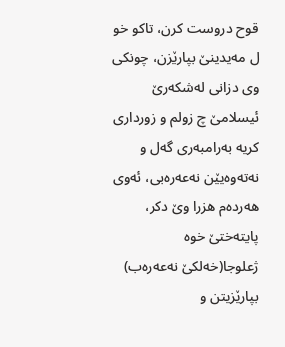قوح دروست كرن، تاكو خو ل مه‌یدینێ بپارێزن، چونكی وی دزانی له‌شكه‌رێ ئیسلامێ چ زولم و زورداری كریه‌ به‌رامبه‌ری گه‌ل و نه‌ته‌وه‌یێن نه‌عه‌ره‌بی، ئه‌وی هه‌رده‌م هزرا وێ دكر، پایته‌ختێ خوه‌ ژعلوجا(خه‌لكێ نه‌عه‌ره‌ب) بپارێزیتن و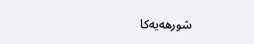شورهه‌یه‌كا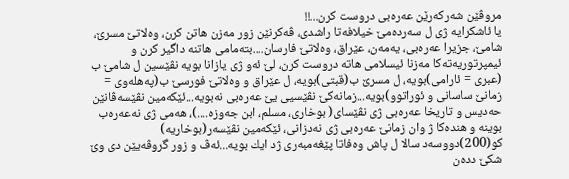مروڤێن شه‌ركه‌رێن عه‌ره‌بی دروست كرن...!!
یا ئاشكرایه‌ ژی ل سه‌رده‌مێ خیلافه‌تا راشدی، ڤه‌كرنێن زور مه‌زن هاتن كرن، وه‌لاتێ مسرێ، شامێ، جزیرا عه‌ره‌بی، یه‌مه‌ن، عێراق، وه‌لاتێ فارسان....بته‌مامی هاتنه‌ داگیر كرن و ئیمپرتوریه‌ته‌كا مه‌زنا ئیسلامی هاته‌ دروست كرن، لێ ئه‌و ژی یازانا بویه‌ نڤێسین ل شامێ ب (عبری = ئارامی)بویه‌، ل مسرێ ب(قبتی)بویه‌، ل عێراق و وه‌لاتێ فورسێ ب(په‌هله‌وی = زمانێ ساسانی و ئوراتوو)بویه‌...زمانه‌كێ نڤێسیی یێ عه‌ره‌بی نه‌بویه‌...ئێكه‌مین نڤێسه‌ڤانێن حه‌دیس و تاریخا عه‌ره‌بی ژی نڤێسای( بوخاری، مسلم، ابن جه‌وزه‌....)، هه‌می ژی نه‌عه‌ره‌ب بوینه‌ و هنده‌كا ژ وان زمانێ عه‌ره‌بی ژی نه‌دزانی، ئێكه‌مین نڤێسه‌ر(بوخاریه‌) كو(200)دووسه‌د سالا ل پاش وه‌فاتا پێغه‌مبه‌ری ژد ایك بویه‌...ئه‌ڤ و زور گروڤه‌یێن دی وێ شكێ دده‌ن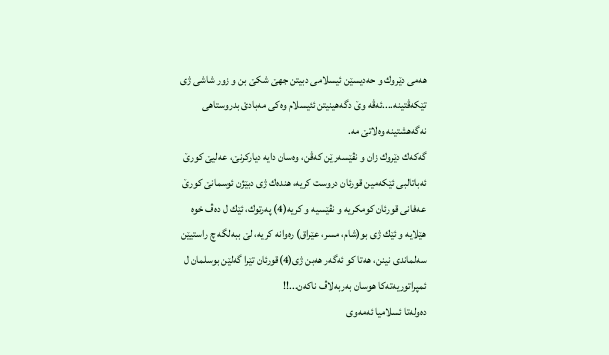هه‌می دێروك و حه‌دیسێن ئیسلامی دبیتن جهێ شكێ بن و زور شاشی ژی تێكه‌ڤتینه‌....ئه‌ڤه‌ وێ دگه‌هینیتن ئئیسلام وه‌كی مه‌بادیْ بدروستاهی نه‌گه‌هشتینه‌ وه‌لاتێ مه‌.
گه‌كه‌ك دێروك زان و نڤێسه‌رێن كه‌ڤن، وه‌سان دایه‌ دیاركرنێ، عه‌لیێ كورێ ئه‌باتالبی ئێكه‌مین قورئان دروست كریه‌، هنده‌ك ژی دبێژن ئوسمانێ كورێ عه‌فانی قورئان كومكریه‌ و نڤێسیه‌ و كریه‌(4) په‌رتوك، ئێك ل ده‌ڤ خوه‌ هێلایه‌ و ئێك ژی بو(شام، مسر، عێراق) ره‌وانه‌ كریه‌، لێ ببه‌لگه‌ چ راستیێن سه‌لماندی نینن، هه‌تا كو ئه‌گه‌ر هه‌بن ژی(4)قورئان تێرا گه‌لێن بوسلمان ل ئمپراتوریه‌ته‌كا هوسان به‌ربه‌لاڤ ناكه‌ن...!!
ده‌وله‌تا ئسلامیا ئه‌مه‌وی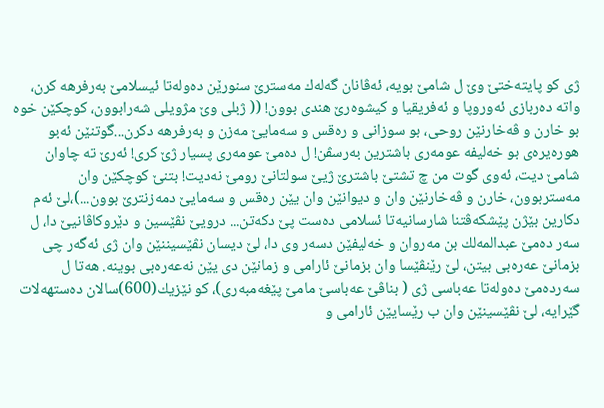ژی كو پایته‌ختێ وێ ل شامێ بویه‌، ئه‌ڤانان گه‌له‌ك مه‌سترێ سنورێن ده‌وله‌تا ئیسلامێ به‌رفرهه‌ كرن، واته‌ ده‌ربازی ئه‌وروپا و ئه‌فریقیا و كیشوه‌رێ هندی بوون! (( ژبلی وێ مژویلی شه‌رابوون، كوچكێن خوه‌ بو خارن و ڤه‌خارنێن روحی، بو سوزانی و ره‌قس و سه‌مایێ مه‌زن و به‌رفرهه‌ دكرن...گوتنێن ئه‌بو هوره‌یره‌ی بو خه‌لیفه‌ عومه‌ری باشترین به‌رسڤن! ل ده‌مێ عومه‌ری پسیار ژێ كری! ئه‌رێ ته‌ چاوان شامێ دیت، ئه‌وی گوت من چ تشتێ باشترێ ژیێ سولتانێ رومێ نه‌دیت! بتنێ كوچكێن وان مه‌ستربوون، خارن و ڤه‌خارنێن وان و دیوانێن وان یێن ره‌قس و سه‌مایێ دمه‌زنترێ بوون...)،لێ ئه‌م دكارین بێژن پێشكه‌ڤتنا شارسانیه‌تا ئسلامی ده‌ست پێ دكه‌تن... درویێ نڤێسین و دێروكاڤانیێ دا، ل سه‌ر ده‌مێ عبدالمه‌لك بن مه‌روان و خه‌لیفێن دسه‌ر وی دا، لێ دیسان نڤێسیننێن وان ژی ئه‌گه‌ر چی بزمانێ عه‌ره‌بی بیتن، لێ رێنڤێسا وان بزمانێ ئارامی و زمانێن دی یێن نه‌عه‌ره‌بی بوینه‌. هه‌تا ل سه‌رده‌مێ ده‌وله‌تا عه‌باسی ژی ( بناڤێ عه‌باسێ مامێ پێغه‌مبه‌ری)، كو نێزیك(600)سالان ده‌ستهه‌لات گێرایه‌، لێ نڤێسینێن وان ب رێسایێن ئارامی و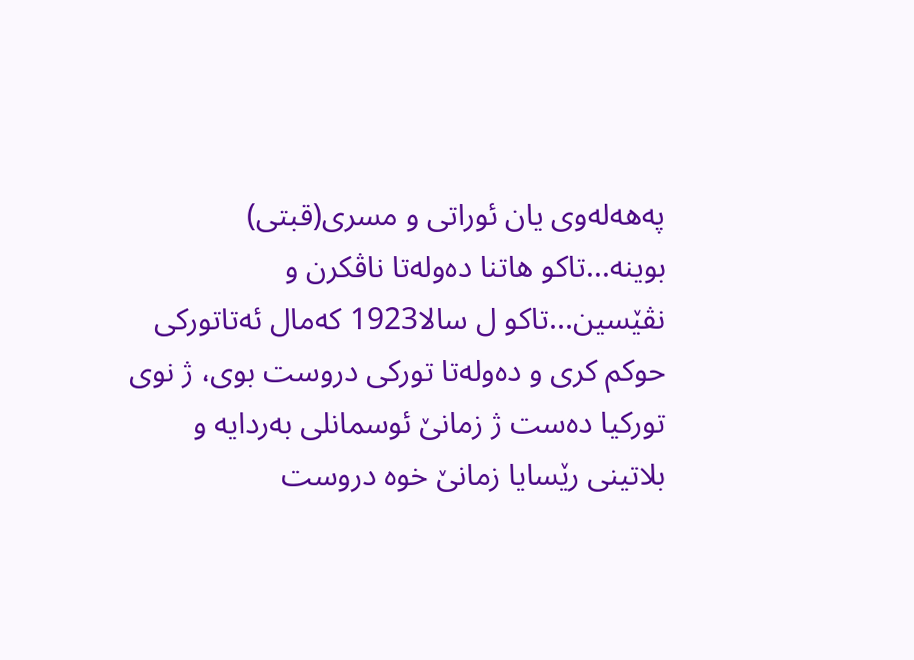په‌هه‌له‌وی یان ئوراتی و مسری(قبتی) بوینه‌...تاكو هاتنا ده‌وله‌تا ناڤكرن و نڤێسین...تاكو ل سالا1923 كه‌مال ئه‌تاتوركی حوكم كری و ده‌وله‌تا توركی دروست بوی، ژ نوی توركیا ده‌ست ژ زمانێ ئوسمانلی به‌ردایه‌ و بلاتینی رێسایا زمانێ خوه‌ دروست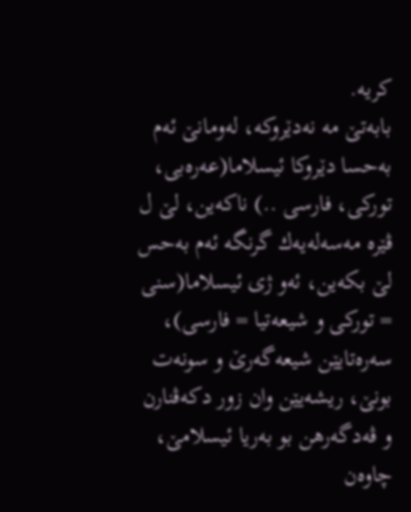كریه‌.
بابه‌تێ مه‌ نه‌دێروكه‌، له‌ومانێ ئه‌م به‌حسا دێروكا ئیسلاما(عه‌ره‌بی، توركی، فارسی ..) ناكه‌ین، لێ ل ڤێره‌ مه‌سه‌له‌یه‌ك گرنگه‌ ئه‌م به‌حس لێ بكه‌ین، ئه‌و ژی ئیسلاما(سنی = توركی و شیعه‌تیا = فارسی)، سه‌ره‌تایێن شیعه‌گه‌رێ و سونه‌ت بونێ، ریشه‌یێن وان زور دكه‌ڤنارن و ڤه‌دگه‌رهن بو به‌ریا ئیسلامێ، چاوه‌ن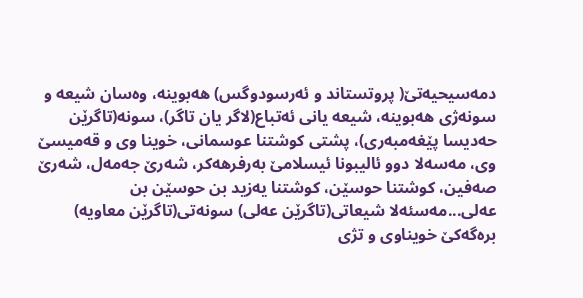دمه‌سیحیه‌تێ( پروتستا‌ند و ئه‌رسودوگس) هه‌بوینه‌، وه‌سان شیعه‌ و سونه‌ژی هه‌بوینه‌، شیعه‌ یانی ئه‌تباع(لاگر یان تاگر)، سونه‌(تاگرێن حه‌دیسا پێغه‌مبه‌ری)، پشتی كوشتنا عوسمانی، خوینا وی و قه‌میسێ وی، مه‌سه‌لا دوو ئالیبونا ئیسلامێ به‌رفرهه‌كر، شه‌رێ جه‌مه‌ل، شه‌رێ صه‌فین، كوشتنا حوسێن، كوشتنا یه‌زید بن حوسێن بن عه‌لی...مه‌سئه‌لا شیعاتی(تاگرێن عه‌لی) سونه‌تی(تاگرێن معاویه‌) بره‌گه‌كێ خویناوی و تژی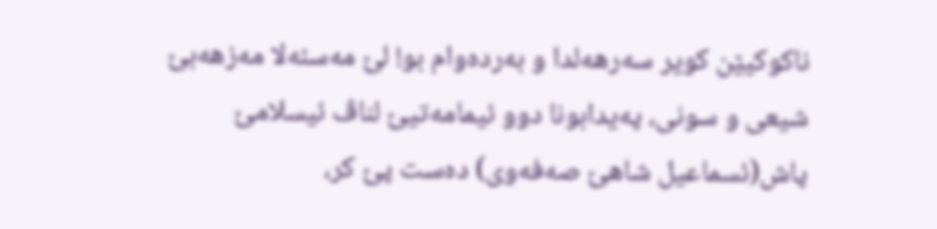ناكوكیێن كویر سه‌رهه‌لدا و به‌رده‌وام بو! لێ مه‌سئه‌لا مه‌زهه‌بێ شیعی و سونی، په‌یدابونا دوو ئیمامه‌تیێ لناڤ ئیسلامێ پاش(ئسماعیل شاهێ صه‌فه‌وی) ده‌ست پێ كر،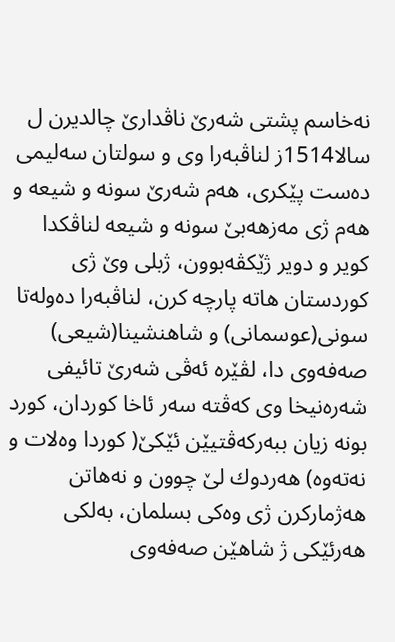نه‌خاسم پشتی شه‌رێ ناڤدارێ چالدیرن ل سالا1514ز لناڤبه‌را وی و سولتان سه‌لیمی ده‌ست پێكری، هه‌م شه‌رێ سونه‌ و شیعه‌ و هه‌م ژی مه‌زهه‌بێ سونه‌ و شیعه‌ لناڤكدا كویر و دویر ژێكڤه‌بوون، ژبلی وێ ژی كوردستان هاته‌ پارچه‌ كرن، لناڤبه‌را ده‌وله‌تا سونی(عوسمانی) و شاهنشینا(شیعی) صه‌فه‌وی دا، لڤێره‌ ئه‌ڤی شه‌رێ تائیفی شه‌ره‌نیخا وی كه‌ڤته‌ سه‌ر ئاخا كوردان، كورد بونه‌ زیان ببه‌ركه‌ڤتیێن ئێكێ( كوردا وه‌لات و نه‌ته‌وه‌) هه‌ردوك لێ چوون و نه‌هاتن هه‌ژماركرن ژی وه‌كی بسلمان، به‌لكی هه‌رئێكی ژ شاهێن صه‌فه‌وی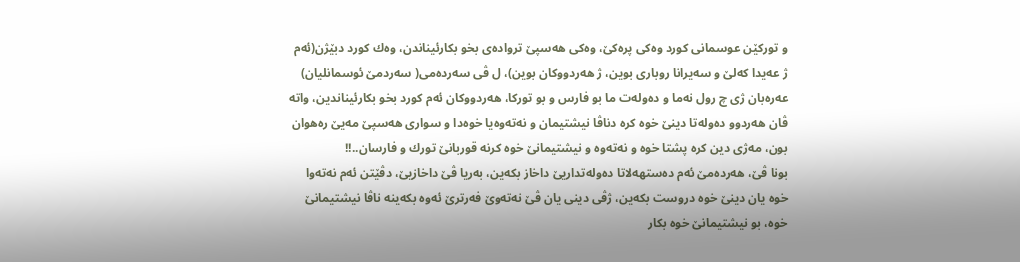و توركێن عوسمانی كورد وه‌كی پره‌كێ، وه‌كی هه‌سپێ ترواده‌ی بخو بكارئیناندن، وه‌ك كورد دبێژن(ئه‌م ژ عه‌یدا كه‌لێ و سه‌یرانا روباری بوین، ژ هه‌ردووكان بوین)، ل ڤی سه‌رده‌می( سه‌ردمێ ئوسمانلیان) عه‌ره‌بان ژی چ رول نه‌ما و ده‌وله‌ت ما بو فارس و بو توركا، هه‌ردووكان ئه‌م كورد بخو بكارئیناندین، واته‌ ڤان هه‌ردوو ده‌وله‌تا دینێ خوه‌ كره‌ دناڤا نیشتیمان و نه‌ته‌وه‌یا خوه‌دا و سواری هه‌سپێ مه‌یێ ره‌هوان بون، مه‌ژی دین كره‌ پشتا خوه‌ و نه‌ته‌وه‌ و نیشتیمانێ خوه‌ كرنه‌ قوربانێ تورك و فارسان..!!
بونا ڤێ، هه‌رده‌مێ ئه‌م ده‌ستهه‌لاتا ده‌وله‌تداریێ داخاز بكه‌ین، به‌ریا ڤێ داخازیێ، دڤێتن ئه‌م نه‌ته‌وا خوه‌ یان دینێ خوه‌ دروست بكه‌ین، ژڤی دینی یان ڤێ نه‌ته‌وێ فه‌رترێ ئه‌وه‌ بكه‌ینه‌ ناڤا نیشتیمانێ خوه‌، بو نیشتیمانێ خوه‌ بكار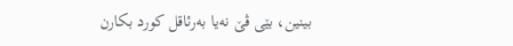بینین، بێی ڤێ نه‌یا به‌رئاقل كورد بكارن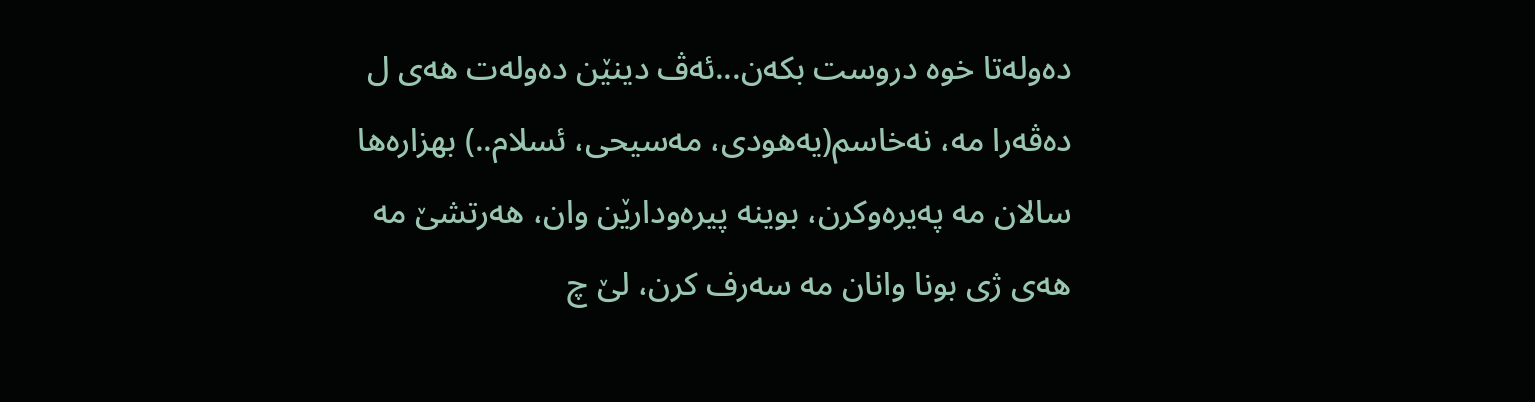ده‌وله‌تا خوه‌ دروست بكه‌ن...ئه‌ڤ دینێن ده‌وله‌ت هه‌ی ل ده‌ڤه‌را مه‌، نه‌خاسم(یه‌هودی، مه‌سیحی، ئسلام..) بهزاره‌ها سالان مه‌ په‌یره‌وكرن، بوینه‌ پیره‌ودارێن وان، هه‌رتشێ مه‌ هه‌ی ژی بونا وانان مه‌ سه‌رف كرن، لێ چ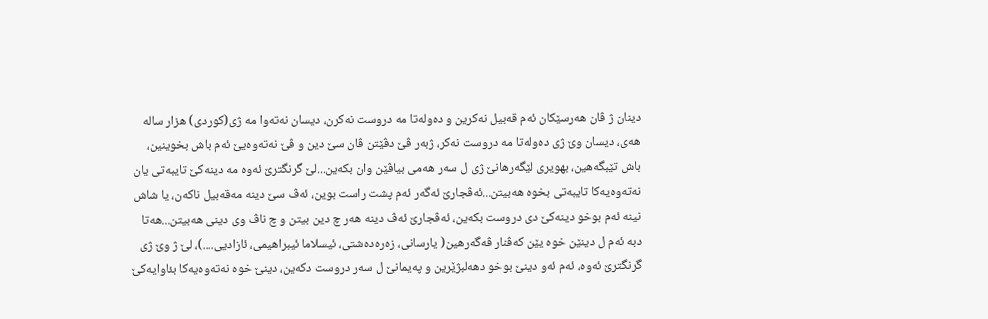دینان ژ ڤان هه‌رسێكان ئه‌م قه‌بیل نه‌كرین و ده‌وله‌تا مه‌ دروست نه‌كرن، دیسان نه‌ته‌وا مه‌ ژی(كوردی) هزار ساله‌ هه‌ی، دیسان وێ ژی ده‌وله‌تا مه‌ دروست نه‌كر، ژبه‌ر ڤێ دڤێتن ڤان سێ دین و ڤێ نه‌ته‌وه‌یێ ئه‌م باش بخوینین، باش تێبگه‌هین، بهویری لێگه‌رهانێ ژی ل سه‌ر هه‌می بیاڤێن وان بكه‌ین...لێ گرنگترێ ئه‌وه‌ مه‌ دینه‌كێ تایبه‌تی یان نه‌ته‌وه‌یه‌كا تایبه‌تی بخوه‌ هه‌بیتن...ئه‌ڤجارێ ئه‌گه‌ر ئه‌م پشت راست بوین، ئه‌ڤ سێ دینه‌ مه‌قه‌بیل ناكه‌ن، یا شاش نینه‌ ئه‌م بوخو دینه‌كێ دی دروست بكه‌ین، ئه‌ڤجارێ ئه‌ڤ دینه‌ هه‌ر چ دین بیتن و چ ناڤ وی دینی هه‌بیتن...هه‌تا دبه‌ ئه‌م ل دینێن خوه‌ یێن كه‌ڤنار ڤه‌گه‌رهین( یارسانی، زه‌ره‌ده‌شتی، ئیسلاما ئیبراهیمی، ئازادیی....)، لێ ژ وێ ژی گرنگترێ ئه‌وه‌، ئه‌م ئه‌و دینێ بوخو دهه‌لبژێرین و په‌یمانێ ل سه‌ر دروست دكه‌ین، دینێ خوه‌ نه‌ته‌وه‌یه‌كا بئاوایه‌كێ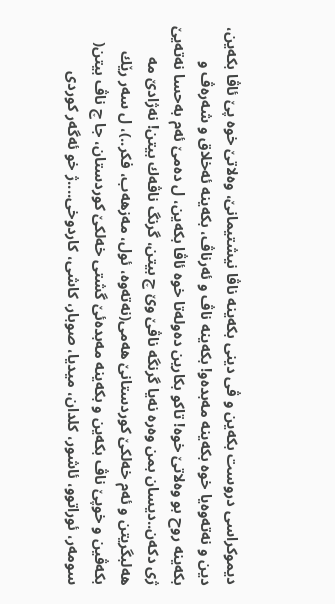دیموكراسی دروست بكه‌ین و ڤی دینی بكه‌ینه‌ ناڤا نیشتیمانێ، وه‌لاتێ خوه‌ پێ ئاڤا بكه‌ین، دین و نه‌ته‌وه‌یا خوه‌ بكه‌ینه‌ مه‌بده‌‌و! بكه‌ینه‌ ناڤ و ئه‌رناڤ، بكه‌ینه‌ ئه‌خلاق و شه‌ره‌ڤ و بكه‌ینه‌ روح بو وه‌لاتێ خوه‌! تاكو بكارین ده‌وله‌تا خوه‌ ئاڤا بكه‌ین، ل ده‌مێ ئه‌م به‌حسا نه‌ته‌یێ ژی دكه‌ن..دیسان بمن وه‌ره‌ نه‌یا گرنگه‌ ناڤێ وێ چ بیتن، گرنگ ناڤه‌ك بیتن! نه‌ژادێ مه‌ هه‌لبگریتن و ئه‌م خه‌لكێ كوردستانێ هه‌می(نه‌ته‌وه‌، ئول، مه‌زهه‌ب، فكر..)، ل سه‌ر رێك بكه‌ڤین و خوپێ ناڤ بكه‌ین و بكه‌ینه‌ مه‌بده‌ئێ گشتی خه‌لكێ كوردستان، جا چ ناڤ بیتن( سومه‌ر، ئوراتوو، ئاشور، كلدان، میدیا، صوبار، كاشی، كاردوخی....ژ خو ئه‌گه‌ر كوردی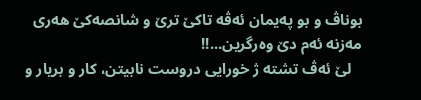بوناڤ و بو په‌یمان ئه‌ڤه‌ تاكێ ترێ و شانصه‌كێ هه‌ری مه‌زنه‌ ئه‌م دێ وه‌رگرین...!!
   لێ ئه‌ڤ تشته‌ ژ خورایی دروست نابیتن، كار و بریار و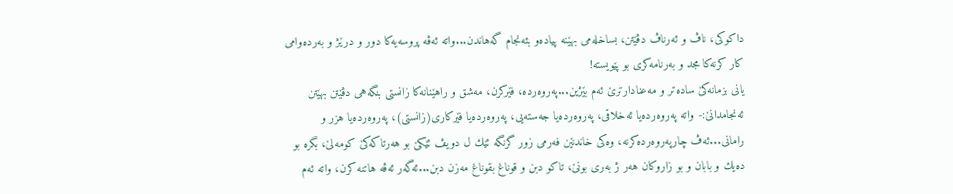داكوكی، ناڤ و ئه‌رناڤ دڤێتن، بساخله‌می بهێنه‌ پیاده‌و بئه‌نجام گه‌هاندن...واته‌ ئه‌ڤه‌ پروسه‌یه‌كا دور و درێژ و به‌رده‌وامی كار كرنه‌كا مجد و به‌رنامه‌كری بو پێویسته‌!
یانی بزمانه‌كێ ساده‌تر و مه‌عنادارترێ ئه‌م بێژین...په‌روه‌رده‌، فێركرن، مه‌شق و راهێنانه‌كا زانستی بنگه‌هی دڤێتن بهێتن ئه‌نجامدانێ:- واته‌ په‌روه‌رده‌یا ئه‌خلاقی، په‌روه‌رده‌یا جه‌سته‌یی، په‌روه‌رده‌یا فێركاری(زانستی)، په‌روه‌رده‌یا هزر و رامانی...ئه‌ڤ چارپه‌روه‌رده‌كرنه‌، وه‌كی خاندنێن فه‌رمی زور گرنگه‌ ئێك ل دویڤ ئێكێ بو هه‌رتاكه‌كێ كومه‌لێ، بگره‌ بو ده‌یك و بابان و بو زاروكان هه‌ر ژ به‌ری بونێ، تاكو دبن و قوناغ بقوناغ مه‌زن دبن...ئه‌گه‌ر ئه‌ڤه‌ هاتنه‌ كرن، واته‌ ئه‌م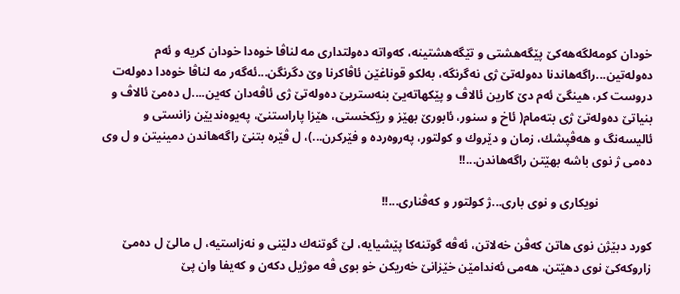خودان كومه‌لگه‌هه‌كێ پێگه‌هشتی و تێگه‌هشتینه‌، كه‌واته‌ ده‌ولتداری مه‌ لناڤا خوه‌دا خودان كریه‌ و ئه‌م ده‌وله‌تین...راگه‌هاندنا ده‌وله‌تێ ژی نه‌گرنگه‌، به‌لكو قوناغێن ئاڤاكرنا وێ دگرنگن...ئه‌گه‌ر مه‌ لناڤا خوه‌دا ده‌وله‌ت دروست كر، هینگێ ئه‌م دێ كارین ئالاڤ و پێكهاته‌یێ بنه‌ستریێ ده‌وله‌تێ ژی ئاڤه‌دان كه‌ین....ل ده‌مێ ئالاڤ و بنیاتێ ده‌وله‌تێ ژی بته‌مام( ئاخ و سنور، ئابورێ بهێز و رێكخستی، هێزا پاراستنێ، په‌یوه‌ندیێن زانستی و ئالیسه‌نگ و هه‌ڤپشك، زمان و دێروك و كولتور، په‌روه‌رده‌ و فێركرن...)، ل ڤێره‌ بتنێ راگه‌هاندن دمینیتن و ل وی ده‌می ژ نوی باشه‌ بهێتن راگه‌هاندن...!!

                 نویكاری و نوی باری...ژ كولتور و كه‌ڤناری...!!

كورد دبێژن نوی هاتن كه‌ڤن خه‌لاتن، ئه‌ڤه‌ گوتنه‌كا پێشیایه‌، لێ گوتنه‌ك دلێنی و نه‌زاستیه‌، ل مالێ ل ده‌مێ زاروكه‌كێ نوی دهێتن، هه‌می ئه‌ندامێن خێزانێ خه‌ریكن خو بوی ڤه‌ موژیل دكه‌ن و كه‌یفا وان پێ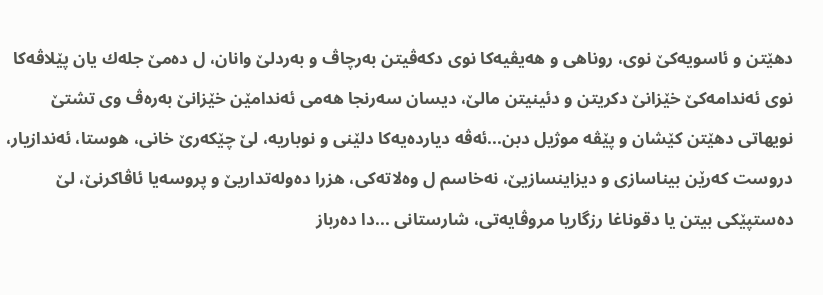دهێتن و ئاسویه‌كێ نوی، روناهی و هه‌یڤیه‌كا نوی دكه‌ڤیتن به‌رچاڤ و به‌ردلێ وانان، ل ده‌مێ جله‌ك یان پێلاڤه‌كا نوی ئه‌ندامه‌كێ خێزانێ دكریتن و دئینیتن مالێ، دیسان سه‌رنجا هه‌می ئه‌ندامێن خێزانێ به‌ره‌ڤ وی تشتێ نویهاتی دهێتن كێشان و پێڤه‌ موژیل دبن...ئه‌ڤه‌ دیارده‌یه‌كا دلێنی و نوباریه‌، لێ چێكه‌رێ خانی، هوستا، ئه‌ندازیار، دروست كه‌رێن بیناسازی و دیزاینسازیێ، نه‌خاسم ل وه‌لاته‌كی، هزرا ده‌وله‌تداریێ و پروسه‌یا ئاڤاكرنێ، لێ ده‌ستپێكی بیتن یا دقوناغا رزگاریا مروڤایه‌تی، شارستانی ...دا ده‌رباز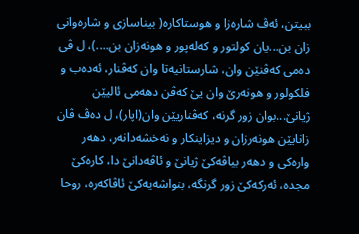ببیتن، ئه‌ڤ شاره‌زا و هوستاكاره‌( بیناسازی و شاره‌وانی زان بن...یان كولتور و كه‌له‌پور و هونه‌زان بن....)، ل ڤی ده‌می كه‌ڤنێن وان، شارستانیه‌تا وان كه‌ڤنار، ئه‌ده‌ب و فلكولور و هونه‌رێ وان یێ كه‌ڤن دهه‌می ئالیێن ژیانێ...بوان زور گرنه‌، كه‌ڤناریێن وان(اپار)، ل ده‌ڤ ڤان زانایێن هونه‌رزان و دیزاینكار و نه‌خشه‌دانه‌ر، دهه‌ر واره‌كی و دهه‌ر بیاڤه‌كێ ژیانێ و ئاڤه‌دانێ دا، كاره‌كێ مجده‌، ئه‌ركه‌كێ زور گرنگه‌، بنواشه‌یه‌كێ ئاڤاكه‌ره‌، روحا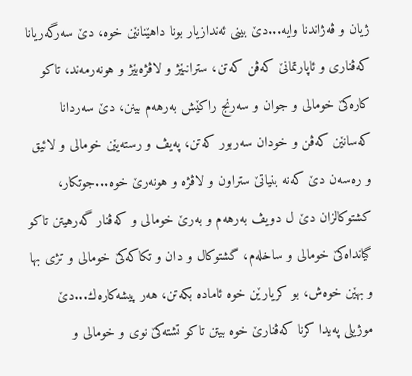ژیان و ڤه‌ژاندنا وایه‌...دێ بینی ئه‌ندازیار بونا داهێنانێن خوه‌، دێ سه‌رگه‌ریانا كه‌ڤناری و ئاپارتمانێ كه‌ڤن كه‌تن، سترانبێژ و لاڤژه‌بێژ و هونه‌رمه‌ند، تاكو كاره‌كێ خومالی و جوان و سه‌رنج راكێش به‌رهه‌م بینن، دێ سه‌ردانا كه‌سانێن كه‌ڤن و خودان سه‌ربور كه‌تن، په‌یڤ و رسته‌یێن خومالی و لائیق و ره‌سه‌ن دێ كه‌نه‌ بنیاتێ ستراون و لاڤژه‌ و هونه‌رێ خوه‌...جوتكار، كشتوكالزان دێ ل دویڤ به‌رهه‌م و به‌رێ خومالی و كه‌ڤنار گه‌رهیتن تاكو گیانداه‌كێ خومالی و ساخله‌م، گشتوكال و دان و تكاكه‌كێ خومالی و تژی بها و بهێن خوه‌ش، بو كریارێن خوه‌ ئاماده‌ بكه‌تن، هه‌ر پیشه‌كاره‌ك...دێ موژیلی په‌یدا كرنا كه‌ڤنارێ خوه‌ بیتن تاكو تشته‌كێ نوی و خومالی و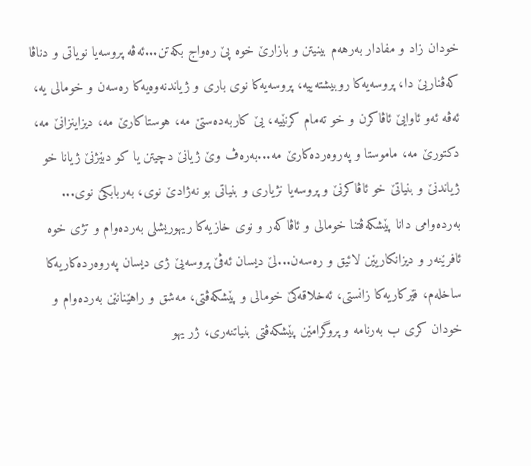خودان زاد و مفادار به‌رهه‌م بینیتن و بازارێ خوه‌ پێ ره‌واج بكه‌تن...ئه‌ڤه‌ پروسه‌یا نویاتی و دناڤا كه‌ڤناریێ دا، پروسه‌یه‌كا روبیشته‌ییه‌، پروسه‌یه‌كا نوی باری و ژیاندنه‌وه‌یه‌كا ره‌سه‌ن و خومالی یه‌، ئه‌ڤه‌ ئه‌و ئاوایێ ئاڤاكرن و خو ته‌مام كرنێیه‌، یێ كاربه‌ده‌ستێ مه‌، هوستاكارێ مه‌، دیزاینزانێ مه‌، دكتورێ مه‌، ماموستا و په‌روه‌رده‌كارێ مه‌...به‌ره‌ڤ وێ ژیانێ دچیتن یا كو دبێژنێ ژیانا خو ژیاندنێ و بنیاتێ خو ئاڤاكرنێ و پروسه‌یا نژیاری و بنیاتی بو نه‌ژادێ نوی، به‌ربابكێ نوی... به‌رده‌وامی دانا پێشكه‌ڤتنا خومالی و ئاڤاكه‌ر و نوی خازیه‌كا ریهوریشلی به‌رده‌وام و تژی خوه‌ ئافرێنه‌ر و دیزانكاریێن لائیق و ره‌سه‌ن...لێ دیسان ئه‌ڤێ پروسه‌یێ ژی دیسان په‌روه‌رده‌كاریه‌كا ساخله‌م، فێركاریه‌كا زانستی، ئه‌خلاقه‌كێ خومالی و پێشكه‌ڤتی، مه‌شق و راهێنانێن به‌رده‌وام و خودان كری ب به‌رنامه‌ و پروگرامێن پێشكه‌ڤتی بنیاتنه‌ری، ژر یهو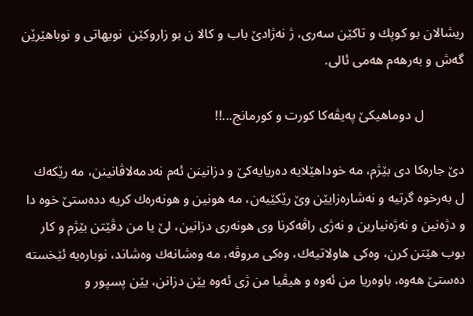ریشالان بو كوپك و تاكێن سه‌ری، ژ نه‌ژادێ باب و كالا ن بو زاروكێن  نویهاتی و نوباهێرێن گه‌ش و به‌رهه‌م هه‌می ئالی.

            ل دوماهیكێ په‌یڤه‌كا كورت و كورمانج...!!

دێ جاره‌كا دی بێژم، مه‌ خوداهێلایه‌ ده‌ریایه‌كێ و دزانینن ئه‌م نه‌دمه‌لاڤانینن، مه‌ رێكه‌ك ل به‌رخوه‌ گرتیه‌ و نه‌شاره‌زایێن وێ رێكێیه‌ن، مه‌ هونین و هونه‌ره‌ك كریه‌ دده‌ستێ خوه‌ دا و دژه‌نین و نه‌ژه‌نیارین و نه‌ژی راڤه‌كرنا وی هونه‌ری دزانین، لێ یا من دڤێتن بێژم و كار بوب هێتن كرن، وه‌كی هاولاتیه‌ك، وه‌كی مروڤه‌، مه‌ وه‌شانه‌ك وه‌شاند، نوباره‌یه‌ ئێخسته‌ ده‌ستێ هه‌وه‌، باوه‌ریا من ئه‌وه‌ و هیڤیا من ژی ئه‌وه‌ یێن دزانن، یێن پسپور و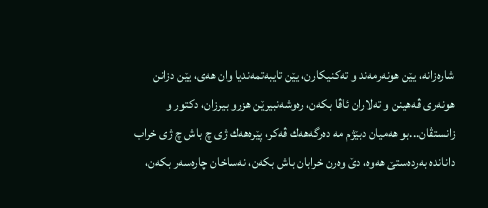شاره‌زانه‌، یێن هونه‌رمه‌ند و ته‌كنیكارن، یێن تایبه‌تمه‌ندیا وان هه‌ی، یێن دزانن هونه‌ری ڤه‌هینن و ته‌لاران ئاڤا بكه‌ن، ره‌وشه‌نبیرێن هزرو بیرزان، دكتور و زانستڤان...بو هه‌میان دبێژم مه‌ ده‌رگه‌هه‌ك ڤه‌كر، پێره‌هه‌ك ژی چ باش چ ژی خراب دانانده‌ به‌رده‌ستێ هه‌وه‌، دێ وه‌رن خرابان باش بكه‌ن، نه‌ساخان چاره‌سه‌ر بكه‌ن،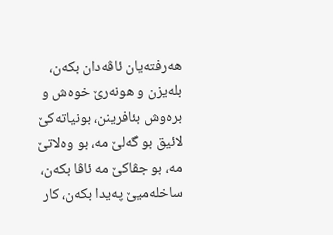هه‌رفته‌یان ئاڤه‌دان بكه‌ن، بله‌یزن و هونه‌رێ خوه‌ش و بره‌وش بئافرینن، بونیاته‌كێ لائیق بو گه‌لێ مه‌، بو وه‌لاتێ مه‌، بو جڤاكێ مه‌ ئاڤا بكه‌ن، ساخله‌میێ په‌یدا بكه‌ن، كار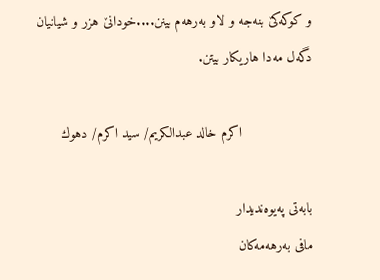و كوكه‌كێ بنه‌جه و لاو به‌رهه‌م بینن....خودانێ هزر و شیانیان دگه‌ل مه‌دا هاریكار بیتن.

                 اكرم خالد عبدالكریم/ سید اكرم/ دهوك

بابه‌تی په‌یوه‌ندیدار
مافی به‌رهه‌مه‌كان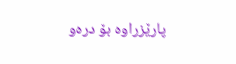پارێزراوه‌ بۆ دره‌و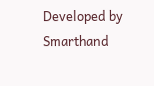Developed by Smarthand